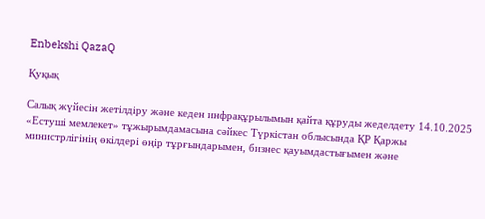Enbekshi QazaQ

Қуқық

Салық жүйесін жетілдіру және кеден инфрақұрылымын қайта құруды жеделдету 14.10.2025
«Естуші мемлекет» тұжырымдамасына сәйкес Түркістан облысында ҚР Қаржы министрлігінің өкілдері өңір тұрғындарымен, бизнес қауымдастығымен және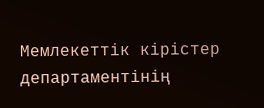Мемлекеттік кірістер департаментінің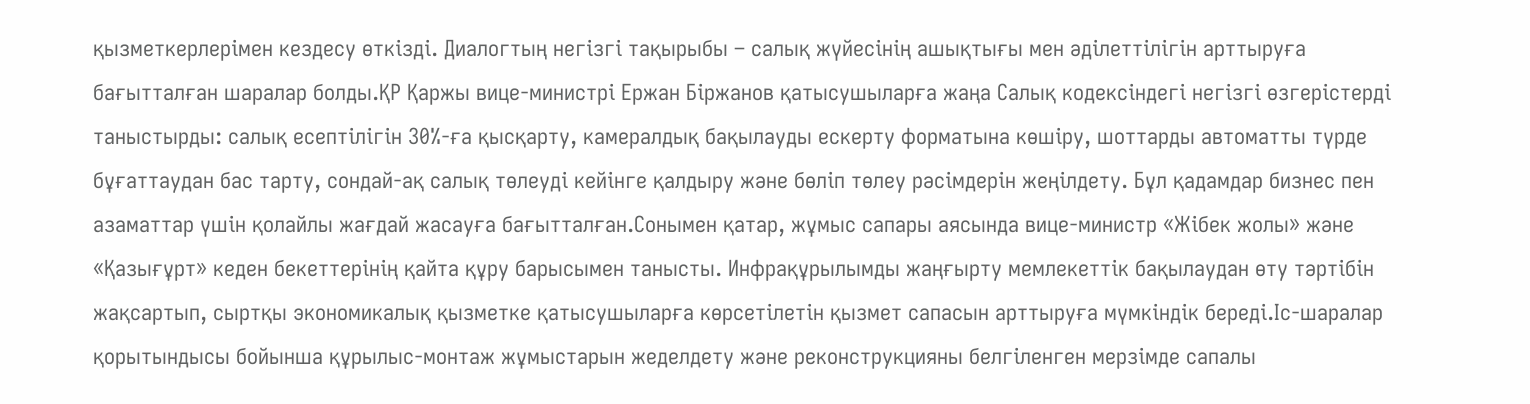қызметкерлерімен кездесу өткізді. Диалогтың негізгі тақырыбы – салық жүйесінің ашықтығы мен әділеттілігін арттыруға бағытталған шаралар болды.ҚР Қаржы вице-министрі Ержан Біржанов қатысушыларға жаңа Салық кодексіндегі негізгі өзгерістерді таныстырды: салық есептілігін 30%-ға қысқарту, камералдық бақылауды ескерту форматына көшіру, шоттарды автоматты түрде бұғаттаудан бас тарту, сондай-ақ салық төлеуді кейінге қалдыру және бөліп төлеу рәсімдерін жеңілдету. Бұл қадамдар бизнес пен азаматтар үшін қолайлы жағдай жасауға бағытталған.Сонымен қатар, жұмыс сапары аясында вице-министр «Жібек жолы» және «Қазығұрт» кеден бекеттерінің қайта құру барысымен танысты. Инфрақұрылымды жаңғырту мемлекеттік бақылаудан өту тәртібін жақсартып, сыртқы экономикалық қызметке қатысушыларға көрсетілетін қызмет сапасын арттыруға мүмкіндік береді.Іс-шаралар қорытындысы бойынша құрылыс-монтаж жұмыстарын жеделдету және реконструкцияны белгіленген мерзімде сапалы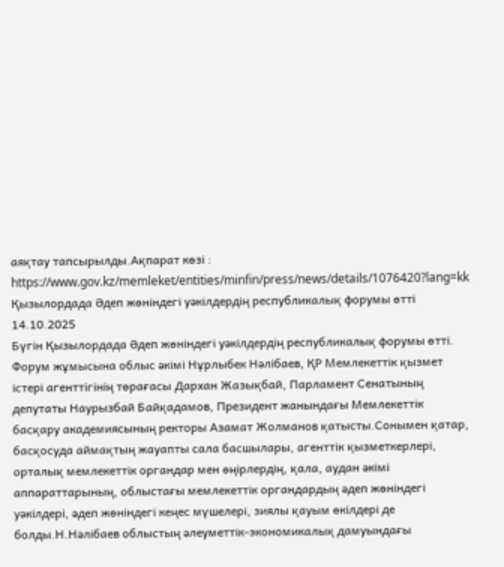аяқтау тапсырылды.Ақпарат көзі : https://www.gov.kz/memleket/entities/minfin/press/news/details/1076420?lang=kk
Қызылордада Әдеп жөніндегі уәкілдердің республикалық форумы өтті 14.10.2025
Бүгін Қызылордада Әдеп жөніндегі уәкілдердің республикалық форумы өтті. Форум жұмысына облыс әкімі Нұрлыбек Нәлібаев, ҚР Мемлекеттік қызмет істері агенттігінің төрағасы Дархан Жазықбай, Парламент Сенатының депутаты Наурызбай Байқадамов, Президент жанындағы Мемлекеттік басқару академиясының ректоры Азамат Жолманов қатысты.Сонымен қатар, басқосуда аймақтың жауапты сала басшылары, агенттік қызметкерлері, орталық мемлекеттік органдар мен өңірлердің, қала, аудан әкімі аппараттарының, облыстағы мемлекеттік органдардың әдеп жөніндегі уәкілдері, әдеп жөніндегі кеңес мүшелері, зиялы қауым өкілдері де болды.Н.Нәлібаев облыстың әлеуметтік-экономикалық дамуындағы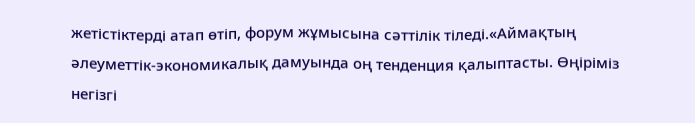жетістіктерді атап өтіп, форум жұмысына сәттілік тіледі.«Аймақтың әлеуметтік-экономикалық дамуында оң тенденция қалыптасты. Өңіріміз негізгі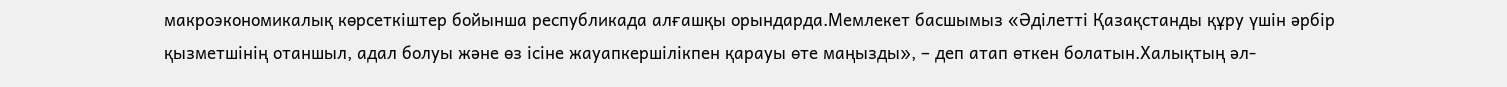макроэкономикалық көрсеткіштер бойынша республикада алғашқы орындарда.Мемлекет басшымыз «Әділетті Қазақстанды құру үшін әрбір қызметшінің отаншыл, адал болуы және өз ісіне жауапкершілікпен қарауы өте маңызды», – деп атап өткен болатын.Халықтың әл-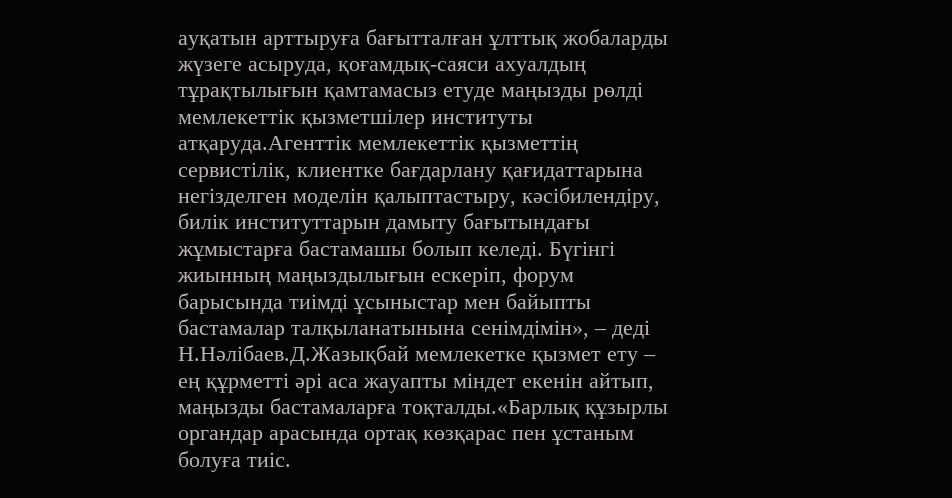ауқатын арттыруға бағытталған ұлттық жобаларды жүзеге асыруда, қоғамдық-саяси ахуалдың тұрақтылығын қамтамасыз етуде маңызды рөлді мемлекеттік қызметшілер институты атқаруда.Агенттік мемлекеттік қызметтің сервистілік, клиентке бағдарлану қағидаттарына негізделген моделін қалыптастыру, кәсібилендіру, билік институттарын дамыту бағытындағы жұмыстарға бастамашы болып келеді. Бүгінгі жиынның маңыздылығын ескеріп, форум барысында тиімді ұсыныстар мен байыпты бастамалар талқыланатынына сенімдімін», – деді Н.Нәлібаев.Д.Жазықбай мемлекетке қызмет ету – ең құрметті әрі аса жауапты міндет екенін айтып, маңызды бастамаларға тоқталды.«Барлық құзырлы органдар арасында ортақ көзқарас пен ұстаным болуға тиіс.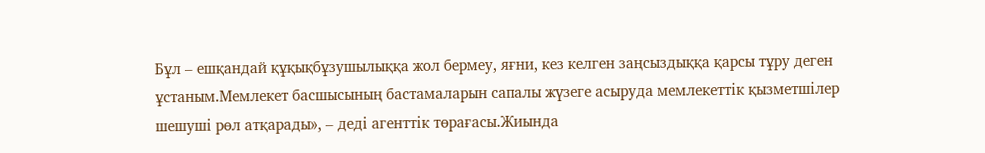Бұл – ешқандай құқықбұзушылыққа жол бермеу, яғни, кез келген заңсыздыққа қарсы тұру деген ұстаным.Мемлекет басшысының бастамаларын сапалы жүзеге асыруда мемлекеттік қызметшілер шешуші рөл атқарады», – деді агенттік төрағасы.Жиында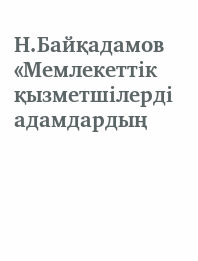Н.Байқадамов «Мемлекеттік қызметшілерді адамдардың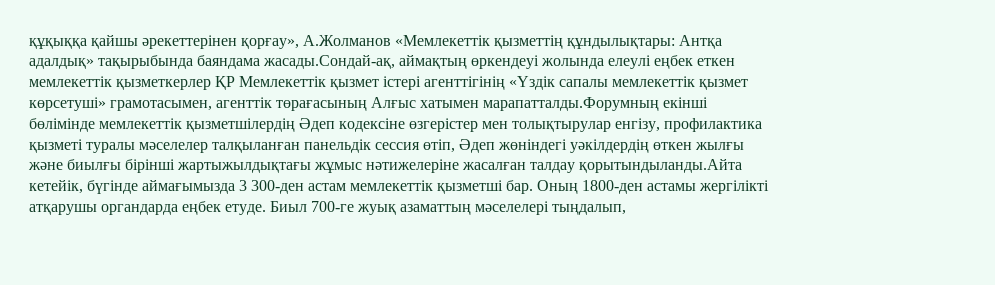құқыққа қайшы әрекеттерінен қорғау», А.Жолманов «Мемлекеттік қызметтің құндылықтары: Антқа адалдық» тақырыбында баяндама жасады.Сондай-ақ, аймақтың өркендеуі жолында елеулі еңбек еткен мемлекеттік қызметкерлер ҚР Мемлекеттік қызмет істері агенттігінің «Үздік сапалы мемлекеттік қызмет көрсетуші» грамотасымен, агенттік төрағасының Алғыс хатымен марапатталды.Форумның екінші бөлімінде мемлекеттік қызметшілердің Әдеп кодексіне өзгерістер мен толықтырулар енгізу, профилактика қызметі туралы мәселелер талқыланған панельдік сессия өтіп, Әдеп жөніндегі уәкілдердің өткен жылғы және биылғы бірінші жартыжылдықтағы жұмыс нәтижелеріне жасалған талдау қорытындыланды.Айта кетейік, бүгінде аймағымызда 3 300-ден астам мемлекеттік қызметші бар. Оның 1800-ден астамы жергілікті атқарушы органдарда еңбек етуде. Биыл 700-ге жуық азаматтың мәселелері тыңдалып,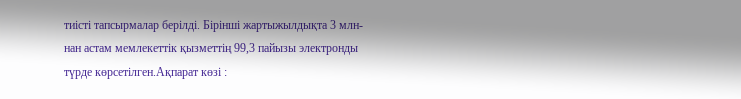тиісті тапсырмалар берілді. Бірінші жартыжылдықта 3 млн-нан астам мемлекеттік қызметтің 99,3 пайызы электронды түрде көрсетілген.Ақпарат көзі :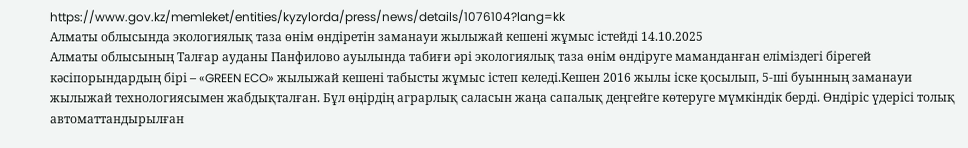https://www.gov.kz/memleket/entities/kyzylorda/press/news/details/1076104?lang=kk
Алматы облысында экологиялық таза өнім өндіретін заманауи жылыжай кешені жұмыс істейді 14.10.2025
Алматы облысының Талғар ауданы Панфилово ауылында табиғи әрі экологиялық таза өнім өндіруге маманданған еліміздегі бірегей кәсіпорындардың бірі – «GREEN ECO» жылыжай кешені табысты жұмыс істеп келеді.Кешен 2016 жылы іске қосылып, 5-ші буынның заманауи жылыжай технологиясымен жабдықталған. Бұл өңірдің аграрлық саласын жаңа сапалық деңгейге көтеруге мүмкіндік берді. Өндіріс үдерісі толық автоматтандырылған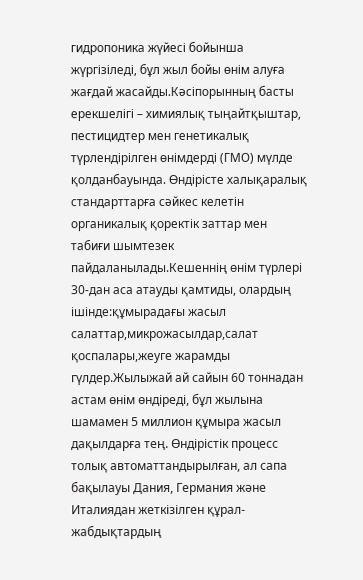гидропоника жүйесі бойынша жүргізіледі, бұл жыл бойы өнім алуға жағдай жасайды.Кәсіпорынның басты ерекшелігі – химиялық тыңайтқыштар, пестицидтер мен генетикалық түрлендірілген өнімдерді (ГМО) мүлде қолданбауында. Өндірісте халықаралық стандарттарға сәйкес келетін органикалық қоректік заттар мен табиғи шымтезек пайдаланылады.Кешеннің өнім түрлері 30-дан аса атауды қамтиды, олардың ішінде:құмырадағы жасыл салаттар,микрожасылдар,салат қоспалары,жеуге жарамды гүлдер.Жылыжай ай сайын 60 тоннадан астам өнім өндіреді, бұл жылына шамамен 5 миллион құмыра жасыл дақылдарға тең. Өндірістік процесс толық автоматтандырылған, ал сапа бақылауы Дания, Германия және Италиядан жеткізілген құрал-жабдықтардың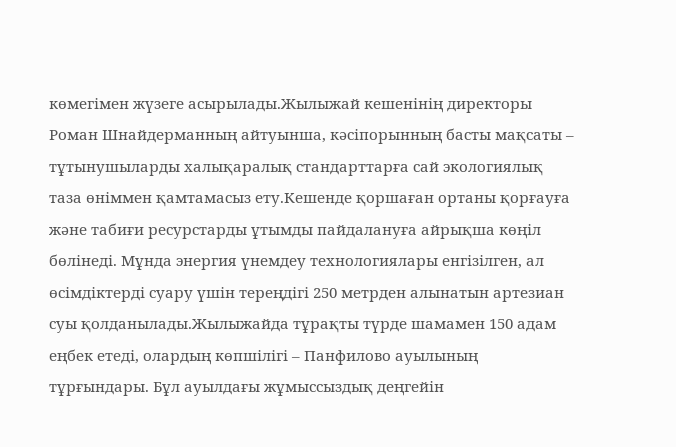көмегімен жүзеге асырылады.Жылыжай кешенінің директоры Роман Шнайдерманның айтуынша, кәсіпорынның басты мақсаты – тұтынушыларды халықаралық стандарттарға сай экологиялық таза өніммен қамтамасыз ету.Кешенде қоршаған ортаны қорғауға және табиғи ресурстарды ұтымды пайдалануға айрықша көңіл бөлінеді. Мұнда энергия үнемдеу технологиялары енгізілген, ал өсімдіктерді суару үшін тереңдігі 250 метрден алынатын артезиан суы қолданылады.Жылыжайда тұрақты түрде шамамен 150 адам еңбек етеді, олардың көпшілігі – Панфилово ауылының тұрғындары. Бұл ауылдағы жұмыссыздық деңгейін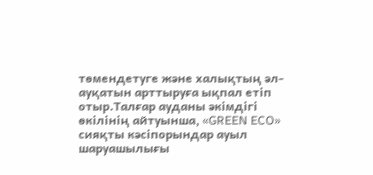төмендетуге және халықтың әл-ауқатын арттыруға ықпал етіп отыр.Талғар ауданы әкімдігі өкілінің айтуынша, «GREEN ECO» сияқты кәсіпорындар ауыл шаруашылығы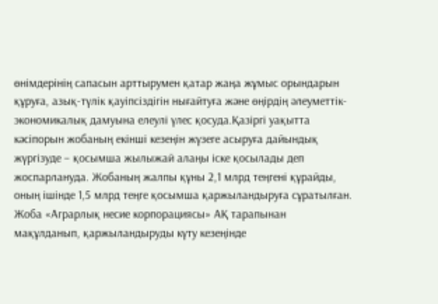өнімдерінің сапасын арттырумен қатар жаңа жұмыс орындарын құруға, азық-түлік қауіпсіздігін нығайтуға және өңірдің әлеуметтік-экономикалық дамуына елеулі үлес қосуда.Қазіргі уақытта кәсіпорын жобаның екінші кезеңін жүзеге асыруға дайындық жүргізуде – қосымша жылыжай алаңы іске қосылады деп жоспарлануда. Жобаның жалпы құны 2,1 млрд теңгені құрайды, оның ішінде 1,5 млрд теңге қосымша қаржыландыруға сұратылған. Жоба «Аграрлық несие корпорациясы» АҚ тарапынан мақұлданып, қаржыландыруды күту кезеңінде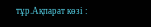тұр.Ақпарат көзі :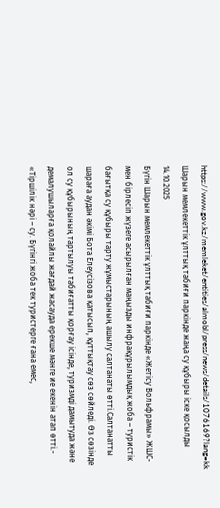https://www.gov.kz/memleket/entities/almobl/press/news/details/1076169?lang=kk
Шарын мемлекеттік ұлттық табиғи паркінде жаңа су құбыры іске қосылды 14.10.2025
Бүгін Шарын мемлекеттік ұлттық табиғи паркінде «Жетісу Вольфрамы» ЖШС-мен бірлесіп жүзеге асырылған маңызды инфрақұрылымдық жоба – туристік бағытқа су құбыры тарту жұмыстарының ашылу салтанаты өтті.Салтанатты шараға аудан әкімі Бота Елеусізова қатысып, құттықтау сөз сөйледі. Өз сөзінде ол су құбырының тартылуы табиғатты қорғау ісінде, туризмді дамытуда және демалушыларға қолайлы жағдай жасауда ерекше мәнге ие екенін атап өтті.- «Тіршілік нәрі – су. Бүгінгі жоба тек туристерге ғана емес,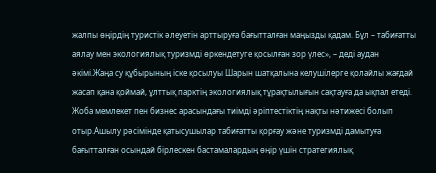жалпы өңірдің туристік әлеуетін арттыруға бағытталған маңызды қадам. Бұл – табиғатты аялау мен экологиялық туризмді өркендетуге қосылған зор үлес», – деді аудан әкімі.Жаңа су құбырының іске қосылуы Шарын шатқалына келушілерге қолайлы жағдай жасап қана қоймай, ұлттық парктің экологиялық тұрақтылығын сақтауға да ықпал етеді. Жоба мемлекет пен бизнес арасындағы тиімді әріптестіктің нақты нәтижесі болып отыр.Ашылу рәсімінде қатысушылар табиғатты қорғау және туризмді дамытуға бағытталған осындай бірлескен бастамалардың өңір үшін стратегиялық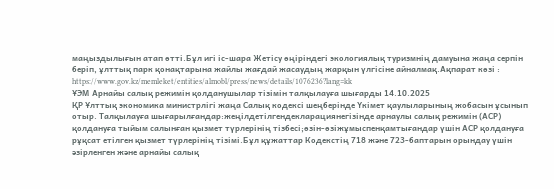маңыздылығын атап өтті.Бұл игі іс-шара Жетісу өңіріндегі экологиялық туризмнің дамуына жаңа серпін беріп, ұлттық парк қонақтарына жайлы жағдай жасаудың жарқын үлгісіне айналмақ.Ақпарат көзі : https://www.gov.kz/memleket/entities/almobl/press/news/details/1076236?lang=kk
ҰЭМ Арнайы салық режимін қолданушылар тізімін талқылауға шығарды 14.10.2025
ҚР Ұлттық экономика министрлігі жаңа Салық кодексі шеңберінде Үкімет қаулыларының жобасын ұсынып отыр. Талқылауға шығарылғандар:жеңілдетілгендекларациянегізінде арнаулы салық режимін (АСР) қолдануға тыйым салынған қызмет түрлерінің тізбесі;өзін-өзіжұмыспенқамтығандар үшін АСР қолдануға рұқсат етілген қызмет түрлерінің тізімі.Бұл құжаттар Кодекстің 718 және 723-баптарын орындау үшін әзірленген және арнайы салық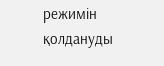режимін қолдануды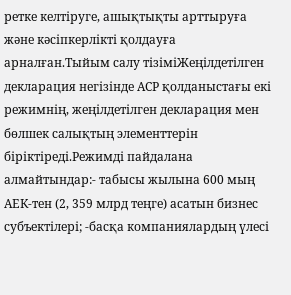ретке келтіруге, ашықтықты арттыруға және кәсіпкерлікті қолдауға арналған.Тыйым салу тізіміЖеңілдетілген декларация негізінде АСР қолданыстағы екі режимнің, жеңілдетілген декларация мен бөлшек салықтың элементтерін біріктіреді.Режимді пайдалана алмайтындар:- табысы жылына 600 мың АЕК-тен (2, 359 млрд теңге) асатын бизнес субъектілері; -басқа компаниялардың үлесі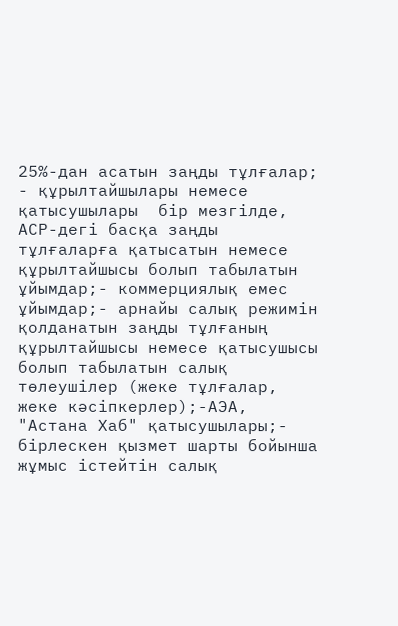25%-дан асатын заңды тұлғалар; - құрылтайшылары немесе қатысушылары  бір мезгілде, АСР-дегі басқа заңды тұлғаларға қатысатын немесе құрылтайшысы болып табылатын ұйымдар;- коммерциялық емес ұйымдар;- арнайы салық режимін қолданатын заңды тұлғаның құрылтайшысы немесе қатысушысы болып табылатын салық төлеушілер (жеке тұлғалар, жеке кәсіпкерлер);-АЭА, "Астана Хаб" қатысушылары;- бірлескен қызмет шарты бойынша жұмыс істейтін салық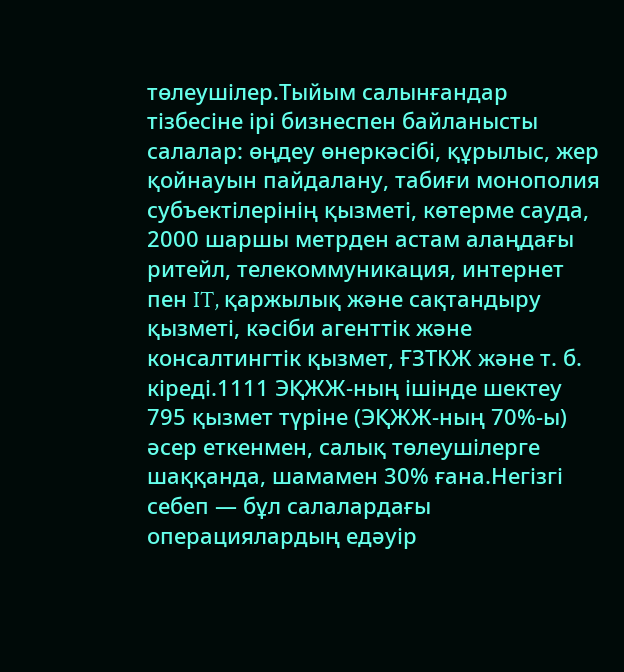төлеушілер.Тыйым салынғандар тізбесіне ірі бизнеспен байланысты салалар: өңдеу өнеркәсібі, құрылыс, жер қойнауын пайдалану, табиғи монополия субъектілерінің қызметі, көтерме сауда, 2000 шаршы метрден астам алаңдағы ритейл, телекоммуникация, интернет пен IT, қаржылық және сақтандыру қызметі, кәсіби агенттік және консалтингтік қызмет, ҒЗТКЖ және т. б. кіреді.1111 ЭҚЖЖ-ның ішінде шектеу 795 қызмет түріне (ЭҚЖЖ-ның 70%-ы) әсер еткенмен, салық төлеушілерге шаққанда, шамамен 30% ғана.Негізгі себеп — бұл салалардағы операциялардың едәуір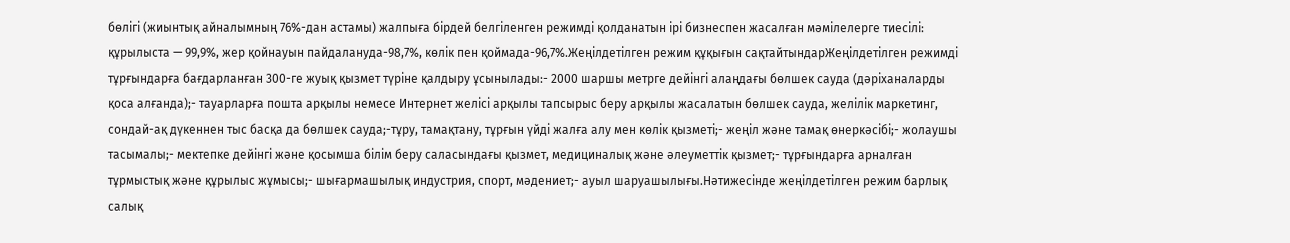бөлігі (жиынтық айналымның 76%-дан астамы) жалпыға бірдей белгіленген режимді қолданатын ірі бизнеспен жасалған мәмілелерге тиесілі: құрылыста — 99,9%, жер қойнауын пайдалануда-98,7%, көлік пен қоймада-96,7%.Жеңілдетілген режим құқығын сақтайтындарЖеңілдетілген режимді тұрғындарға бағдарланған 300-ге жуық қызмет түріне қалдыру ұсынылады:- 2000 шаршы метрге дейінгі алаңдағы бөлшек сауда (дәріханаларды қоса алғанда);- тауарларға пошта арқылы немесе Интернет желісі арқылы тапсырыс беру арқылы жасалатын бөлшек сауда, желілік маркетинг, сондай-ақ дүкеннен тыс басқа да бөлшек сауда;-тұру, тамақтану, тұрғын үйді жалға алу мен көлік қызметі;- жеңіл және тамақ өнеркәсібі;- жолаушы тасымалы;- мектепке дейінгі және қосымша білім беру саласындағы қызмет, медициналық және әлеуметтік қызмет;- тұрғындарға арналған тұрмыстық және құрылыс жұмысы;- шығармашылық индустрия, спорт, мәдениет;- ауыл шаруашылығы.Нәтижесінде жеңілдетілген режим барлық салық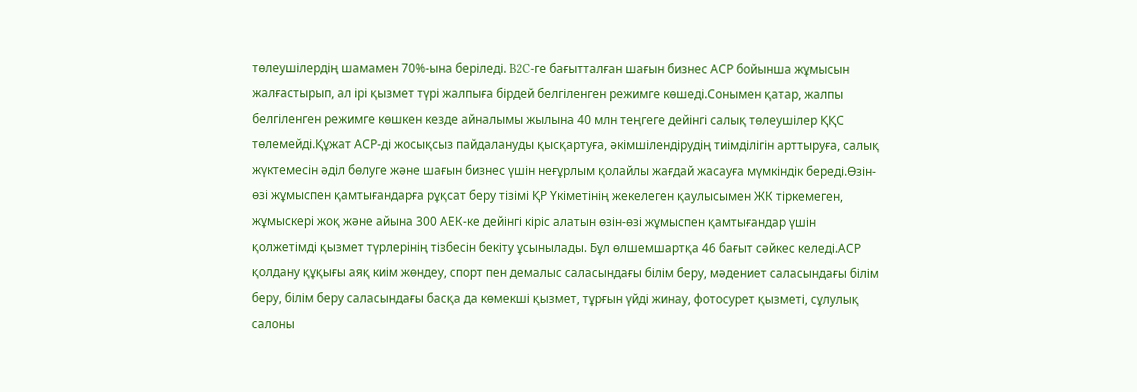төлеушілердің шамамен 70%-ына беріледі. B2C-ге бағытталған шағын бизнес АСР бойынша жұмысын жалғастырып, ал ірі қызмет түрі жалпыға бірдей белгіленген режимге көшеді.Сонымен қатар, жалпы белгіленген режимге көшкен кезде айналымы жылына 40 млн теңгеге дейінгі салық төлеушілер ҚҚС төлемейді.Құжат АСР-ді жосықсыз пайдалануды қысқартуға, әкімшілендірудің тиімділігін арттыруға, салық жүктемесін әділ бөлуге және шағын бизнес үшін неғұрлым қолайлы жағдай жасауға мүмкіндік береді.Өзін-өзі жұмыспен қамтығандарға рұқсат беру тізімі ҚР Үкіметінің жекелеген қаулысымен ЖК тіркемеген, жұмыскері жоқ және айына 300 АЕК-ке дейінгі кіріс алатын өзін-өзі жұмыспен қамтығандар үшін қолжетімді қызмет түрлерінің тізбесін бекіту ұсынылады. Бұл өлшемшартқа 46 бағыт сәйкес келеді.АСР қолдану құқығы аяқ киім жөндеу, спорт пен демалыс саласындағы білім беру, мәдениет саласындағы білім беру, білім беру саласындағы басқа да көмекші қызмет, тұрғын үйді жинау, фотосурет қызметі, сұлулық салоны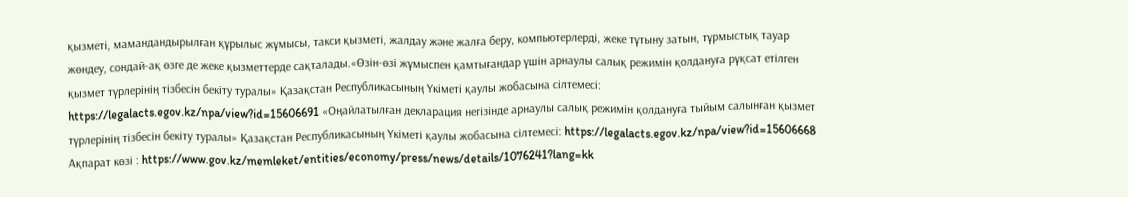қызметі, мамандандырылған құрылыс жұмысы, такси қызметі, жалдау және жалға беру, компьютерлерді, жеке тұтыну затын, тұрмыстық тауар жөндеу, сондай-ақ өзге де жеке қызметтерде сақталады.«Өзін-өзі жұмыспен қамтығандар үшін арнаулы салық режимін қолдануға рұқсат етілген қызмет түрлерінің тізбесін бекіту туралы» Қазақстан Республикасының Үкіметі қаулы жобасына сілтемесі:  https://legalacts.egov.kz/npa/view?id=15606691 «Оңайлатылған декларация негізінде арнаулы салық режимін қолдануға тыйым салынған қызмет түрлерінің тізбесін бекіту туралы» Қазақстан Республикасының Үкіметі қаулы жобасына сілтемесі: https://legalacts.egov.kz/npa/view?id=15606668 Ақпарат көзі : https://www.gov.kz/memleket/entities/economy/press/news/details/1076241?lang=kk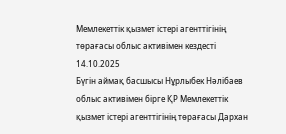Мемлекеттік қызмет істері агенттігінің төрағасы облыс активімен кездесті 14.10.2025
Бүгін аймақ басшысы Нұрлыбек Нәлібаев облыс активімен бірге ҚР Мемлекеттік қызмет істері агенттігінің төрағасы Дархан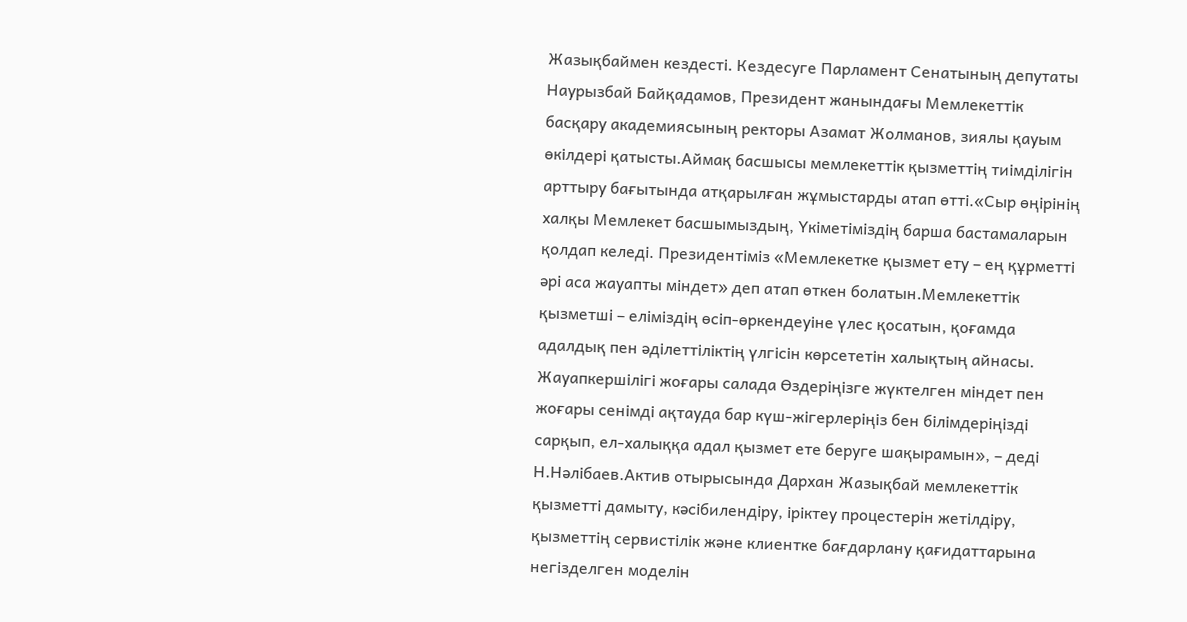Жазықбаймен кездесті. Кездесуге Парламент Сенатының депутаты Наурызбай Байқадамов, Президент жанындағы Мемлекеттік басқару академиясының ректоры Азамат Жолманов, зиялы қауым өкілдері қатысты.Аймақ басшысы мемлекеттік қызметтің тиімділігін арттыру бағытында атқарылған жұмыстарды атап өтті.«Сыр өңірінің халқы Мемлекет басшымыздың, Үкіметіміздің барша бастамаларын қолдап келеді. Президентіміз «Мемлекетке қызмет ету – ең құрметті әрі аса жауапты міндет» деп атап өткен болатын.Мемлекеттік қызметші – еліміздің өсіп-өркендеуіне үлес қосатын, қоғамда адалдық пен әділеттіліктің үлгісін көрсететін халықтың айнасы. Жауапкершілігі жоғары салада Өздеріңізге жүктелген міндет пен жоғары сенімді ақтауда бар күш-жігерлеріңіз бен білімдеріңізді сарқып, ел-халыққа адал қызмет ете беруге шақырамын», – деді Н.Нәлібаев.Актив отырысында Дархан Жазықбай мемлекеттік қызметті дамыту, кәсібилендіру, іріктеу процестерін жетілдіру, қызметтің сервистілік және клиентке бағдарлану қағидаттарына негізделген моделін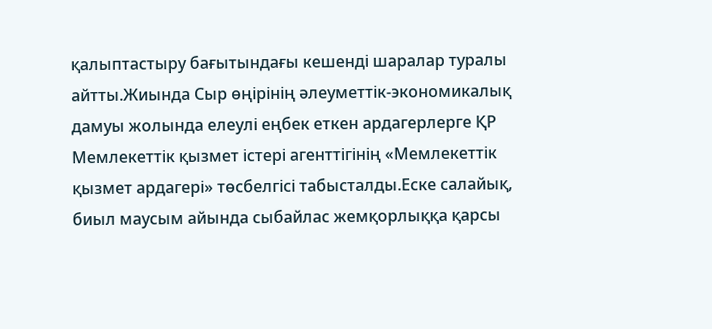қалыптастыру бағытындағы кешенді шаралар туралы айтты.Жиында Сыр өңірінің әлеуметтік-экономикалық дамуы жолында елеулі еңбек еткен ардагерлерге ҚР Мемлекеттік қызмет істері агенттігінің «Мемлекеттік қызмет ардагері» төсбелгісі табысталды.Еске салайық, биыл маусым айында сыбайлас жемқорлыққа қарсы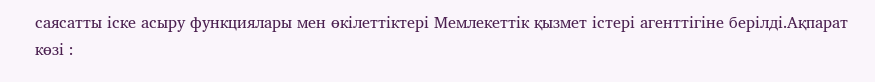саясатты іске асыру функциялары мен өкілеттіктері Мемлекеттік қызмет істері агенттігіне берілді.Ақпарат көзі :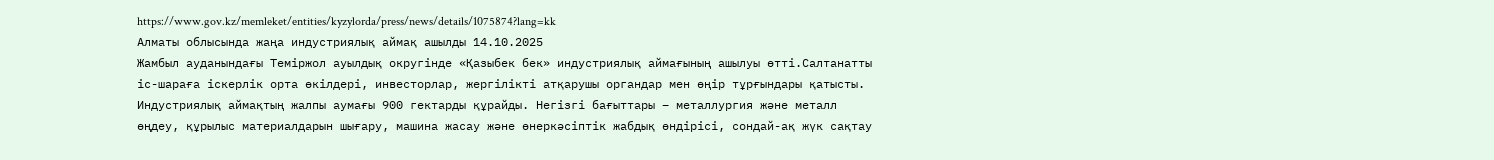https://www.gov.kz/memleket/entities/kyzylorda/press/news/details/1075874?lang=kk
Алматы облысында жаңа индустриялық аймақ ашылды 14.10.2025
Жамбыл ауданындағы Теміржол ауылдық округінде «Қазыбек бек» индустриялық аймағының ашылуы өтті.Салтанатты іс-шараға іскерлік орта өкілдері, инвесторлар, жергілікті атқарушы органдар мен өңір тұрғындары қатысты. Индустриялық аймақтың жалпы аумағы 900 гектарды құрайды. Негізгі бағыттары – металлургия және металл өңдеу, құрылыс материалдарын шығару, машина жасау және өнеркәсіптік жабдық өндірісі, сондай-ақ жүк сақтау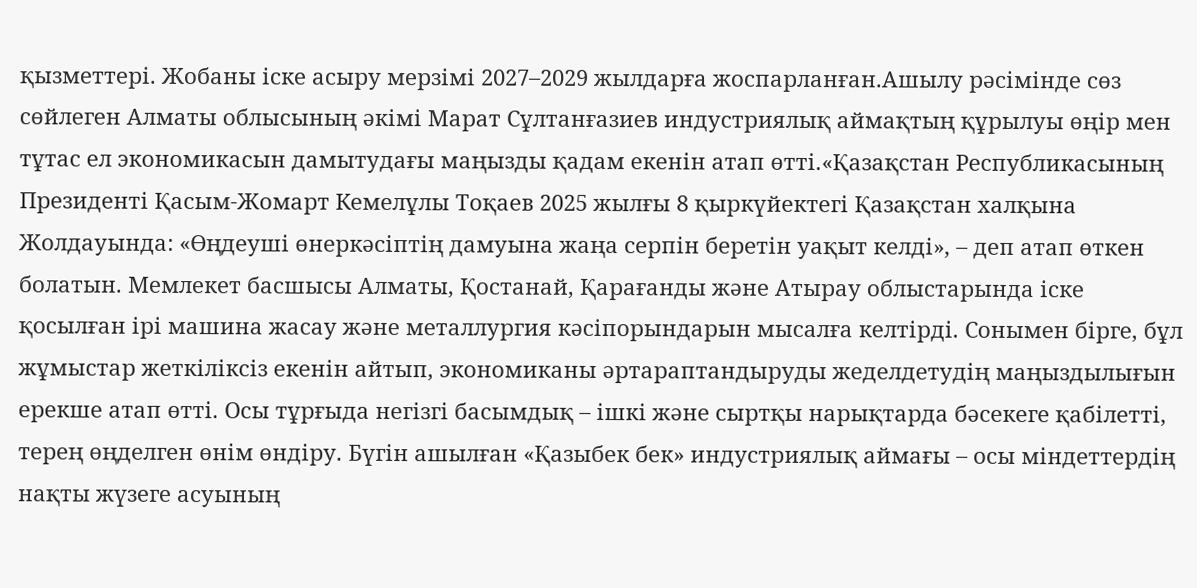қызметтері. Жобаны іске асыру мерзімі 2027–2029 жылдарға жоспарланған.Ашылу рәсімінде сөз сөйлеген Алматы облысының әкімі Марат Сұлтанғазиев индустриялық аймақтың құрылуы өңір мен тұтас ел экономикасын дамытудағы маңызды қадам екенін атап өтті.«Қазақстан Республикасының Президенті Қасым-Жомарт Кемелұлы Тоқаев 2025 жылғы 8 қыркүйектегі Қазақстан халқына Жолдауында: «Өңдеуші өнеркәсіптің дамуына жаңа серпін беретін уақыт келді», – деп атап өткен болатын. Мемлекет басшысы Алматы, Қостанай, Қарағанды және Атырау облыстарында іске қосылған ірі машина жасау және металлургия кәсіпорындарын мысалға келтірді. Сонымен бірге, бұл жұмыстар жеткіліксіз екенін айтып, экономиканы әртараптандыруды жеделдетудің маңыздылығын ерекше атап өтті. Осы тұрғыда негізгі басымдық – ішкі және сыртқы нарықтарда бәсекеге қабілетті, терең өңделген өнім өндіру. Бүгін ашылған «Қазыбек бек» индустриялық аймағы – осы міндеттердің нақты жүзеге асуының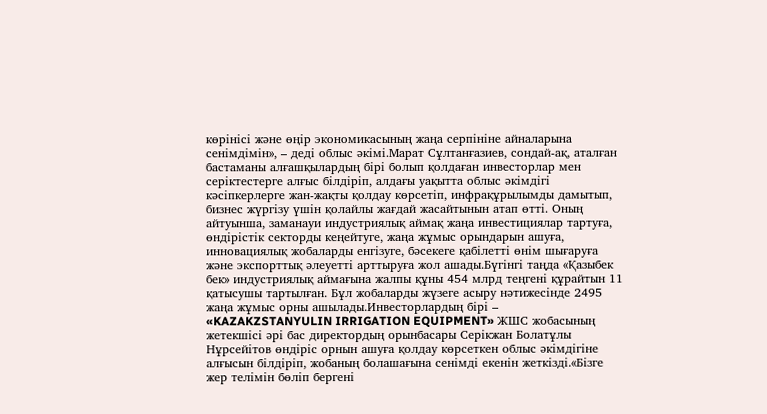көрінісі және өңір экономикасының жаңа серпініне айналарына сенімдімін», – деді облыс әкімі.Марат Сұлтанғазиев, сондай-ақ, аталған бастаманы алғашқылардың бірі болып қолдаған инвесторлар мен серіктестерге алғыс білдіріп, алдағы уақытта облыс әкімдігі кәсіпкерлерге жан-жақты қолдау көрсетіп, инфрақұрылымды дамытып, бизнес жүргізу үшін қолайлы жағдай жасайтынын атап өтті. Оның айтуынша, заманауи индустриялық аймақ жаңа инвестициялар тартуға, өндірістік секторды кеңейтуге, жаңа жұмыс орындарын ашуға, инновациялық жобаларды енгізуге, бәсекеге қабілетті өнім шығаруға және экспорттық әлеуетті арттыруға жол ашады.Бүгінгі таңда «Қазыбек бек» индустриялық аймағына жалпы құны 454 млрд теңгені құрайтын 11 қатысушы тартылған. Бұл жобаларды жүзеге асыру нәтижесінде 2495 жаңа жұмыс орны ашылады.Инвесторлардың бірі – «KAZAKZSTANYULIN IRRIGATION EQUIPMENT» ЖШС жобасының жетекшісі әрі бас директордың орынбасары Серікжан Болатұлы Нұрсейітов өндіріс орнын ашуға қолдау көрсеткен облыс әкімдігіне алғысын білдіріп, жобаның болашағына сенімді екенін жеткізді.«Бізге жер телімін бөліп бергені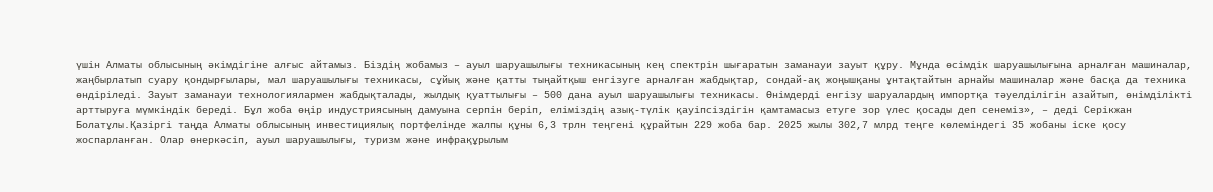үшін Алматы облысының әкімдігіне алғыс айтамыз. Біздің жобамыз – ауыл шаруашылығы техникасының кең спектрін шығаратын заманауи зауыт құру. Мұнда өсімдік шаруашылығына арналған машиналар, жаңбырлатып суару қондырғылары, мал шаруашылығы техникасы, сұйық және қатты тыңайтқыш енгізуге арналған жабдықтар, сондай-ақ жоңышқаны ұнтақтайтын арнайы машиналар және басқа да техника өндіріледі. Зауыт заманауи технологиялармен жабдықталады, жылдық қуаттылығы – 500 дана ауыл шаруашылығы техникасы. Өнімдерді енгізу шаруалардың импортқа тәуелділігін азайтып, өнімділікті арттыруға мүмкіндік береді. Бұл жоба өңір индустриясының дамуына серпін беріп, еліміздің азық-түлік қауіпсіздігін қамтамасыз етуге зор үлес қосады деп сенеміз», – деді Серікжан Болатұлы.Қазіргі таңда Алматы облысының инвестициялық портфелінде жалпы құны 6,3 трлн теңгені құрайтын 229 жоба бар. 2025 жылы 302,7 млрд теңге көлеміндегі 35 жобаны іске қосу жоспарланған. Олар өнеркәсіп, ауыл шаруашылығы, туризм және инфрақұрылым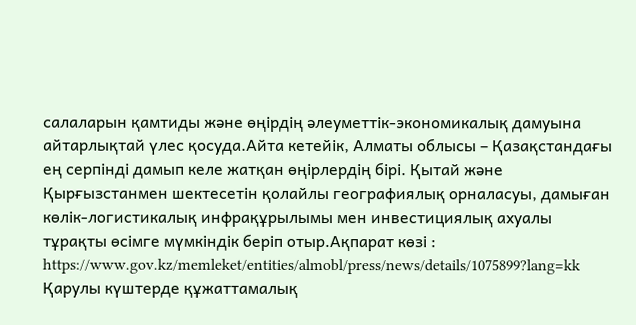салаларын қамтиды және өңірдің әлеуметтік-экономикалық дамуына айтарлықтай үлес қосуда.Айта кетейік, Алматы облысы – Қазақстандағы ең серпінді дамып келе жатқан өңірлердің бірі. Қытай және Қырғызстанмен шектесетін қолайлы географиялық орналасуы, дамыған көлік-логистикалық инфрақұрылымы мен инвестициялық ахуалы тұрақты өсімге мүмкіндік беріп отыр.Ақпарат көзі : https://www.gov.kz/memleket/entities/almobl/press/news/details/1075899?lang=kk
Қарулы күштерде құжаттамалық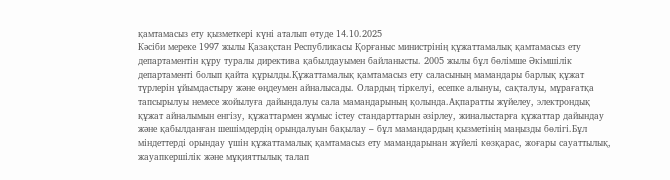қамтамасыз ету қызметкері күні аталып өтуде 14.10.2025
Кәсіби мереке 1997 жылы Қазақстан Республикасы Қорғаныс министрінің құжаттамалық қамтамасыз ету департаментін құру туралы директива қабылдауымен байланысты. 2005 жылы бұл бөлімше Әкімшілік департаменті болып қайта құрылды.Құжаттамалық қамтамасыз ету саласының мамандары барлық құжат түрлерін ұйымдастыру және өңдеумен айналысады. Олардың тіркелуі, есепке алынуы, сақталуы, мұрағатқа тапсырылуы немесе жойылуға дайындалуы сала мамандарының қолында.Ақпаратты жүйелеу, электрондық құжат айналымын енгізу, құжаттармен жұмыс істеу стандарттарын әзірлеу, жиналыстарға құжаттар дайындау және қабылданған шешімдердің орындалуын бақылау – бұл мамандардың қызметінің маңызды бөлігі.Бұл міндеттерді орындау үшін құжаттамалық қамтамасыз ету мамандарынан жүйелі көзқарас, жоғары сауаттылық, жауапкершілік және мұқияттылық талап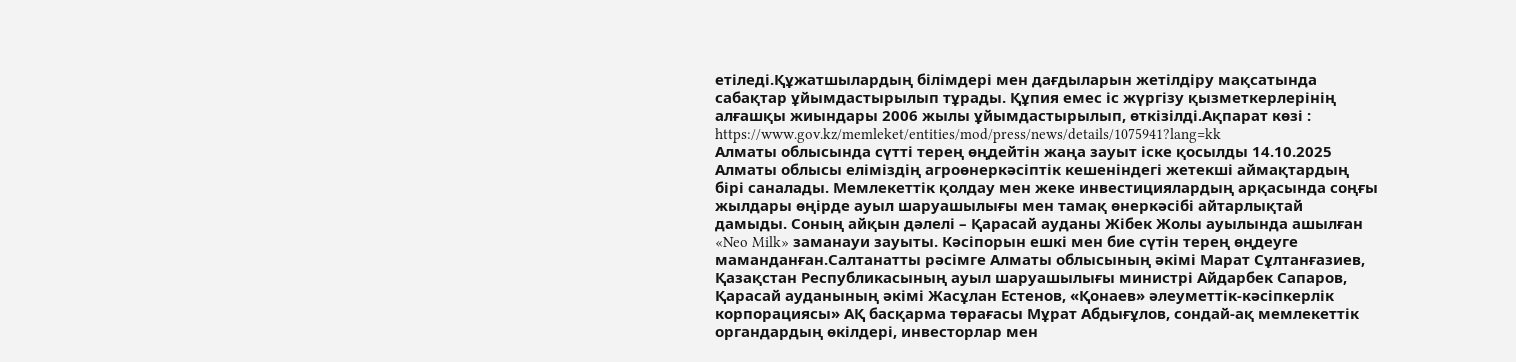етіледі.Құжатшылардың білімдері мен дағдыларын жетілдіру мақсатында сабақтар ұйымдастырылып тұрады. Құпия емес іс жүргізу қызметкерлерінің алғашқы жиындары 2006 жылы ұйымдастырылып, өткізілді.Ақпарат көзі : https://www.gov.kz/memleket/entities/mod/press/news/details/1075941?lang=kk
Алматы облысында сүтті терең өңдейтін жаңа зауыт іске қосылды 14.10.2025
Алматы облысы еліміздің агроөнеркәсіптік кешеніндегі жетекші аймақтардың бірі саналады. Мемлекеттік қолдау мен жеке инвестициялардың арқасында соңғы жылдары өңірде ауыл шаруашылығы мен тамақ өнеркәсібі айтарлықтай дамыды. Соның айқын дәлелі – Қарасай ауданы Жібек Жолы ауылында ашылған «Neo Milk» заманауи зауыты. Кәсіпорын ешкі мен бие сүтін терең өңдеуге маманданған.Салтанатты рәсімге Алматы облысының әкімі Марат Сұлтанғазиев, Қазақстан Республикасының ауыл шаруашылығы министрі Айдарбек Сапаров, Қарасай ауданының әкімі Жасұлан Естенов, «Қонаев» әлеуметтік-кәсіпкерлік корпорациясы» АҚ басқарма төрағасы Мұрат Абдығұлов, сондай-ақ мемлекеттік органдардың өкілдері, инвесторлар мен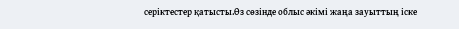серіктестер қатысты.Өз сөзінде облыс әкімі жаңа зауыттың іске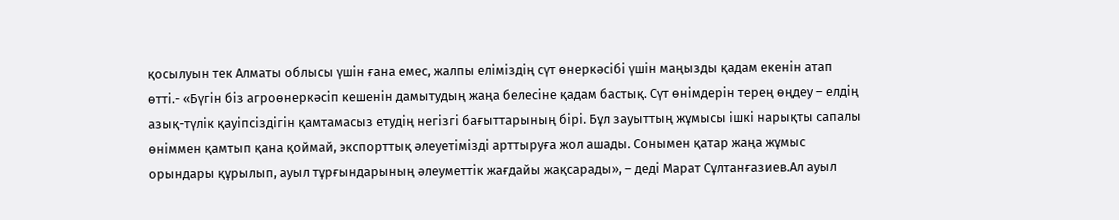қосылуын тек Алматы облысы үшін ғана емес, жалпы еліміздің сүт өнеркәсібі үшін маңызды қадам екенін атап өтті.- «Бүгін біз агроөнеркәсіп кешенін дамытудың жаңа белесіне қадам бастық. Сүт өнімдерін терең өңдеу – елдің азық-түлік қауіпсіздігін қамтамасыз етудің негізгі бағыттарының бірі. Бұл зауыттың жұмысы ішкі нарықты сапалы өніммен қамтып қана қоймай, экспорттық әлеуетімізді арттыруға жол ашады. Сонымен қатар жаңа жұмыс орындары құрылып, ауыл тұрғындарының әлеуметтік жағдайы жақсарады», – деді Марат Сұлтанғазиев.Ал ауыл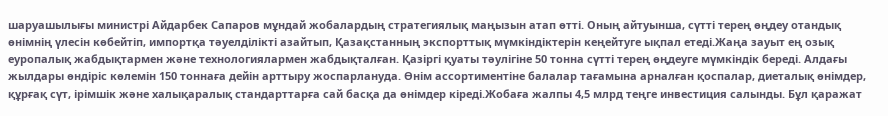шаруашылығы министрі Айдарбек Сапаров мұндай жобалардың стратегиялық маңызын атап өтті. Оның айтуынша, сүтті терең өңдеу отандық өнімнің үлесін көбейтіп, импортқа тәуелділікті азайтып, Қазақстанның экспорттық мүмкіндіктерін кеңейтуге ықпал етеді.Жаңа зауыт ең озық еуропалық жабдықтармен және технологиялармен жабдықталған. Қазіргі қуаты тәулігіне 50 тонна сүтті терең өңдеуге мүмкіндік береді. Алдағы жылдары өндіріс көлемін 150 тоннаға дейін арттыру жоспарлануда. Өнім ассортиментіне балалар тағамына арналған қоспалар, диеталық өнімдер, құрғақ сүт, ірімшік және халықаралық стандарттарға сай басқа да өнімдер кіреді.Жобаға жалпы 4,5 млрд теңге инвестиция салынды. Бұл қаражат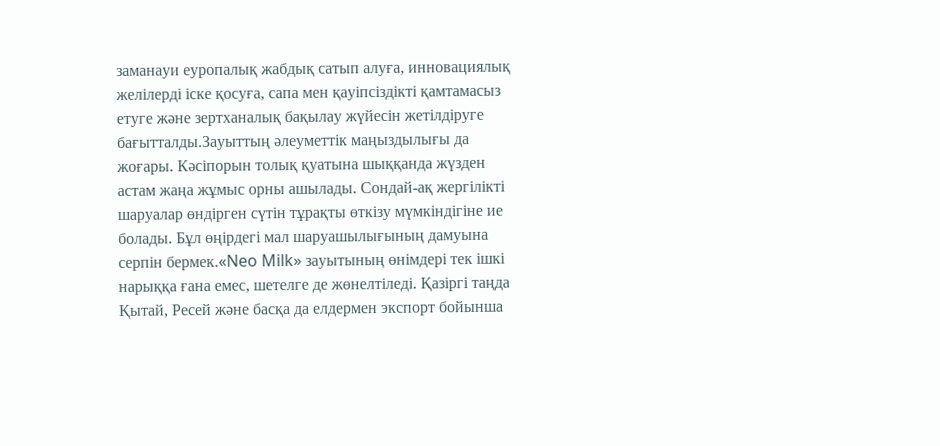заманауи еуропалық жабдық сатып алуға, инновациялық желілерді іске қосуға, сапа мен қауіпсіздікті қамтамасыз етуге және зертханалық бақылау жүйесін жетілдіруге бағытталды.Зауыттың әлеуметтік маңыздылығы да жоғары. Кәсіпорын толық қуатына шыққанда жүзден астам жаңа жұмыс орны ашылады. Сондай-ақ жергілікті шаруалар өндірген сүтін тұрақты өткізу мүмкіндігіне ие болады. Бұл өңірдегі мал шаруашылығының дамуына серпін бермек.«Neo Milk» зауытының өнімдері тек ішкі нарыққа ғана емес, шетелге де жөнелтіледі. Қазіргі таңда Қытай, Ресей және басқа да елдермен экспорт бойынша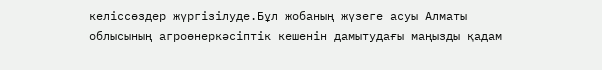келіссөздер жүргізілуде.Бұл жобаның жүзеге асуы Алматы облысының агроөнеркәсіптік кешенін дамытудағы маңызды қадам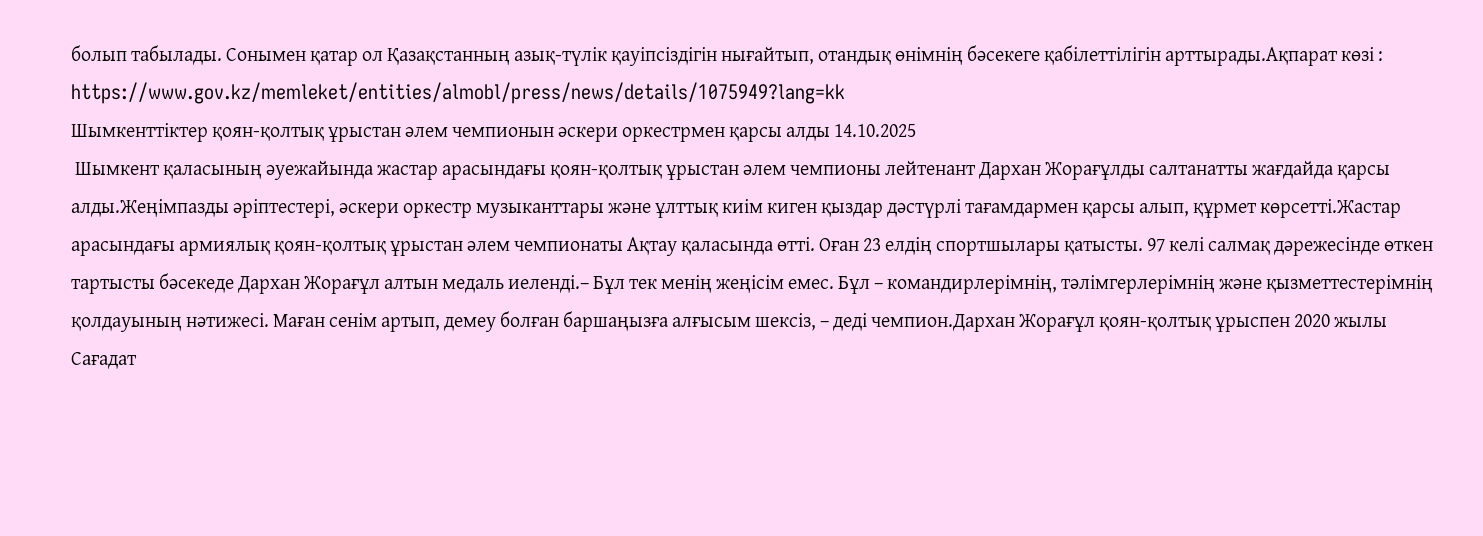болып табылады. Сонымен қатар ол Қазақстанның азық-түлік қауіпсіздігін нығайтып, отандық өнімнің бәсекеге қабілеттілігін арттырады.Ақпарат көзі : https://www.gov.kz/memleket/entities/almobl/press/news/details/1075949?lang=kk
Шымкенттіктер қоян-қолтық ұрыстан әлем чемпионын әскери оркестрмен қарсы алды 14.10.2025
 Шымкент қаласының әуежайында жастар арасындағы қоян-қолтық ұрыстан әлем чемпионы лейтенант Дархан Жорағұлды салтанатты жағдайда қарсы алды.Жеңімпазды әріптестері, әскери оркестр музыканттары және ұлттық киім киген қыздар дәстүрлі тағамдармен қарсы алып, құрмет көрсетті.Жастар арасындағы армиялық қоян-қолтық ұрыстан әлем чемпионаты Ақтау қаласында өтті. Оған 23 елдің спортшылары қатысты. 97 келі салмақ дәрежесінде өткен тартысты бәсекеде Дархан Жорағұл алтын медаль иеленді.– Бұл тек менің жеңісім емес. Бұл – командирлерімнің, тәлімгерлерімнің және қызметтестерімнің қолдауының нәтижесі. Маған сенім артып, демеу болған баршаңызға алғысым шексіз, – деді чемпион.Дархан Жорағұл қоян-қолтық ұрыспен 2020 жылы Сағадат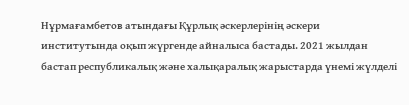Нұрмағамбетов атындағы Құрлық әскерлерінің әскери институтында оқып жүргенде айналыса бастады. 2021 жылдан бастап республикалық және халықаралық жарыстарда үнемі жүлделі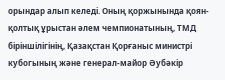орындар алып келеді. Оның қоржынында қоян-қолтық ұрыстан әлем чемпионатының, ТМД біріншілігінің, Қазақстан Қорғаныс министрі кубогының және генерал-майор Әубәкір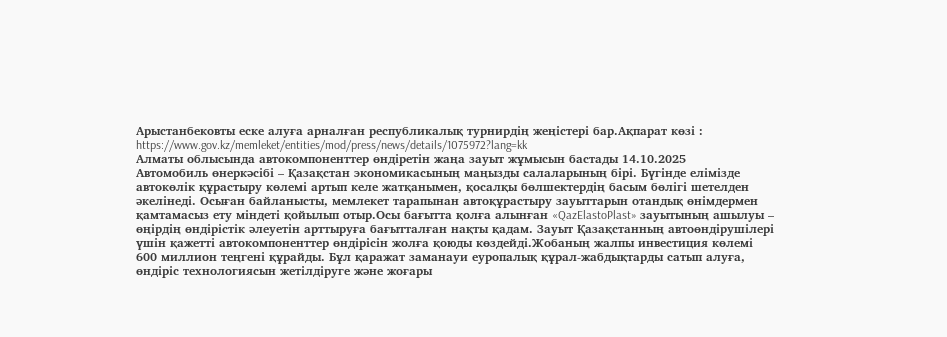Арыстанбековты еске алуға арналған республикалық турнирдің жеңістері бар.Ақпарат көзі : https://www.gov.kz/memleket/entities/mod/press/news/details/1075972?lang=kk
Алматы облысында автокомпоненттер өндіретін жаңа зауыт жұмысын бастады 14.10.2025
Автомобиль өнеркәсібі – Қазақстан экономикасының маңызды салаларының бірі. Бүгінде елімізде автокөлік құрастыру көлемі артып келе жатқанымен, қосалқы бөлшектердің басым бөлігі шетелден әкелінеді. Осыған байланысты, мемлекет тарапынан автоқұрастыру зауыттарын отандық өнімдермен қамтамасыз ету міндеті қойылып отыр.Осы бағытта қолға алынған «QazElastoPlast» зауытының ашылуы – өңірдің өндірістік әлеуетін арттыруға бағытталған нақты қадам. Зауыт Қазақстанның автоөндірушілері үшін қажетті автокомпоненттер өндірісін жолға қоюды көздейді.Жобаның жалпы инвестиция көлемі 600 миллион теңгені құрайды. Бұл қаражат заманауи еуропалық құрал-жабдықтарды сатып алуға, өндіріс технологиясын жетілдіруге және жоғары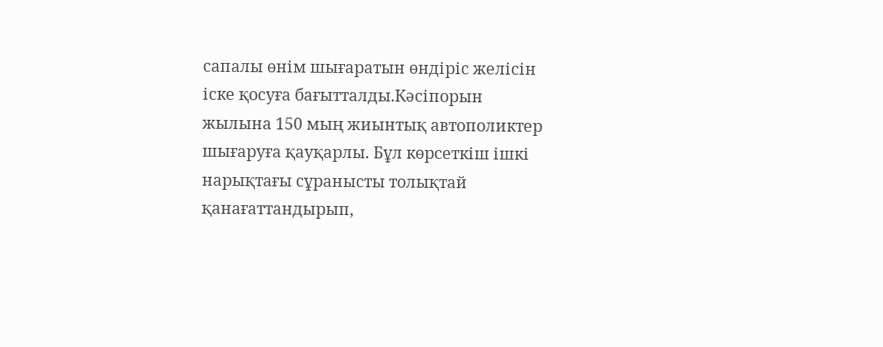сапалы өнім шығаратын өндіріс желісін іске қосуға бағытталды.Кәсіпорын жылына 150 мың жиынтық автополиктер шығаруға қауқарлы. Бұл көрсеткіш ішкі нарықтағы сұранысты толықтай қанағаттандырып,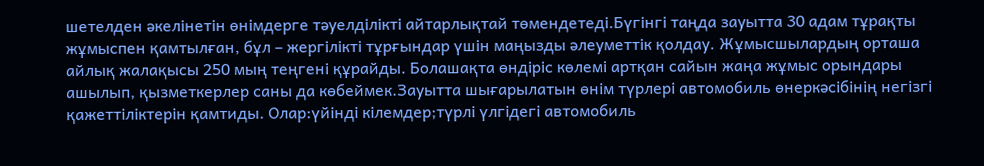шетелден әкелінетін өнімдерге тәуелділікті айтарлықтай төмендетеді.Бүгінгі таңда зауытта 30 адам тұрақты жұмыспен қамтылған, бұл – жергілікті тұрғындар үшін маңызды әлеуметтік қолдау. Жұмысшылардың орташа айлық жалақысы 250 мың теңгені құрайды. Болашақта өндіріс көлемі артқан сайын жаңа жұмыс орындары ашылып, қызметкерлер саны да көбеймек.Зауытта шығарылатын өнім түрлері автомобиль өнеркәсібінің негізгі қажеттіліктерін қамтиды. Олар:үйінді кілемдер;түрлі үлгідегі автомобиль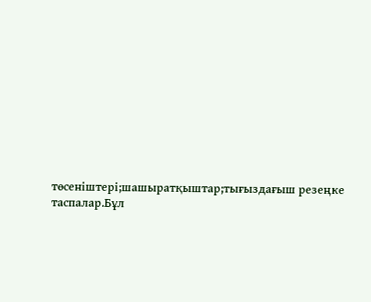төсеніштері;шашыратқыштар;тығыздағыш резеңке таспалар.Бұл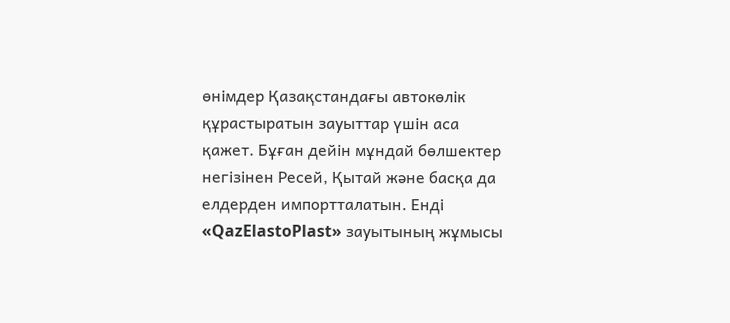өнімдер Қазақстандағы автокөлік құрастыратын зауыттар үшін аса қажет. Бұған дейін мұндай бөлшектер негізінен Ресей, Қытай және басқа да елдерден импортталатын. Енді «QazElastoPlast» зауытының жұмысы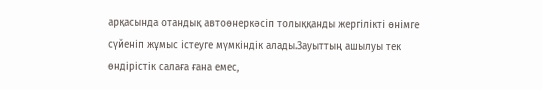арқасында отандық автоөнеркәсіп толыққанды жергілікті өнімге сүйеніп жұмыс істеуге мүмкіндік алады.Зауыттың ашылуы тек өндірістік салаға ғана емес,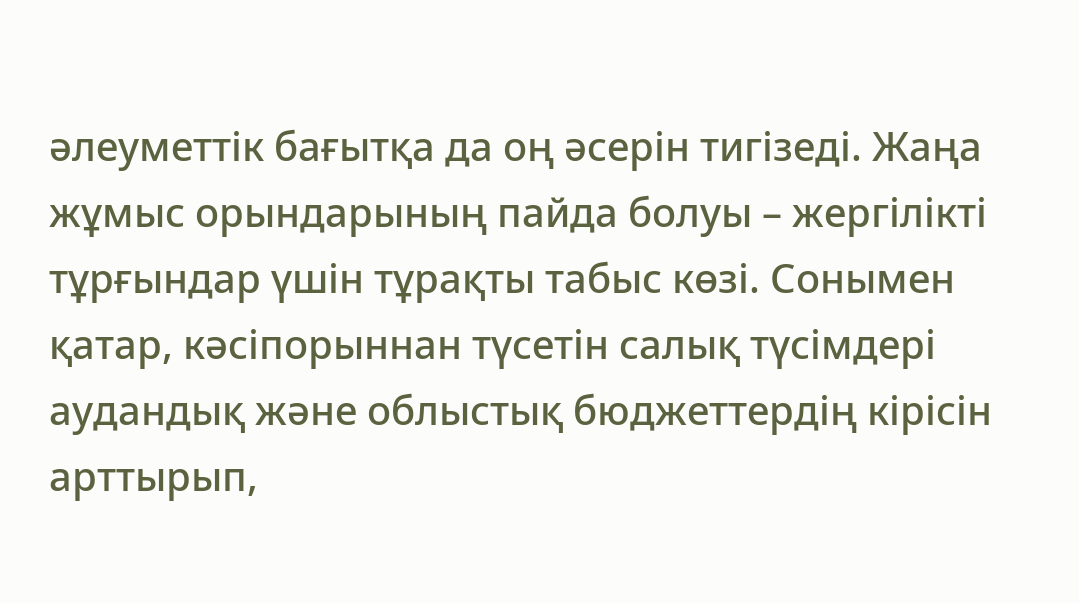әлеуметтік бағытқа да оң әсерін тигізеді. Жаңа жұмыс орындарының пайда болуы – жергілікті тұрғындар үшін тұрақты табыс көзі. Сонымен қатар, кәсіпорыннан түсетін салық түсімдері аудандық және облыстық бюджеттердің кірісін арттырып,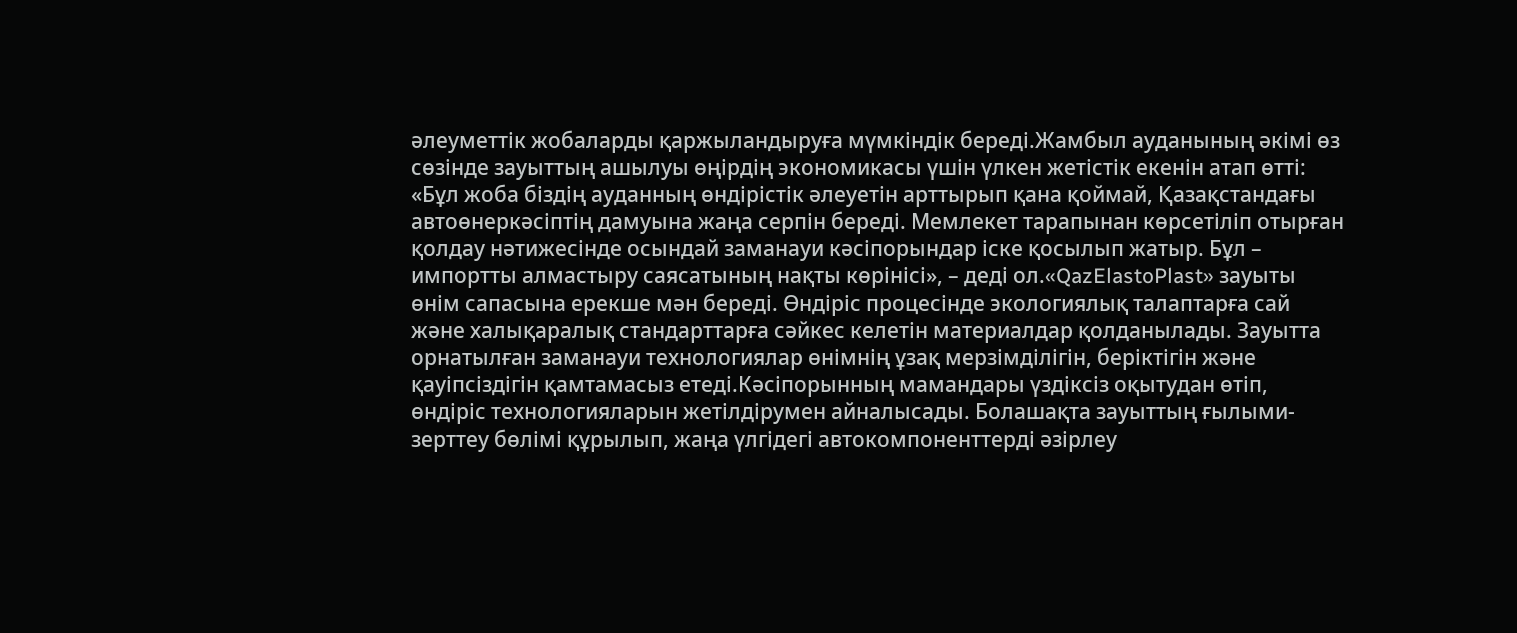әлеуметтік жобаларды қаржыландыруға мүмкіндік береді.Жамбыл ауданының әкімі өз сөзінде зауыттың ашылуы өңірдің экономикасы үшін үлкен жетістік екенін атап өтті: «Бұл жоба біздің ауданның өндірістік әлеуетін арттырып қана қоймай, Қазақстандағы автоөнеркәсіптің дамуына жаңа серпін береді. Мемлекет тарапынан көрсетіліп отырған қолдау нәтижесінде осындай заманауи кәсіпорындар іске қосылып жатыр. Бұл – импортты алмастыру саясатының нақты көрінісі», – деді ол.«QazElastoPlast» зауыты өнім сапасына ерекше мән береді. Өндіріс процесінде экологиялық талаптарға сай және халықаралық стандарттарға сәйкес келетін материалдар қолданылады. Зауытта орнатылған заманауи технологиялар өнімнің ұзақ мерзімділігін, беріктігін және қауіпсіздігін қамтамасыз етеді.Кәсіпорынның мамандары үздіксіз оқытудан өтіп, өндіріс технологияларын жетілдірумен айналысады. Болашақта зауыттың ғылыми-зерттеу бөлімі құрылып, жаңа үлгідегі автокомпоненттерді әзірлеу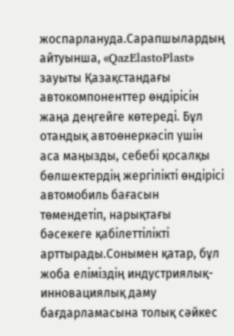жоспарлануда.Сарапшылардың айтуынша, «QazElastoPlast» зауыты Қазақстандағы автокомпоненттер өндірісін жаңа деңгейге көтереді. Бұл отандық автоөнеркәсіп үшін аса маңызды, себебі қосалқы бөлшектердің жергілікті өндірісі автомобиль бағасын төмендетіп, нарықтағы бәсекеге қабілеттілікті арттырады.Сонымен қатар, бұл жоба еліміздің индустриялық-инновациялық даму бағдарламасына толық сәйкес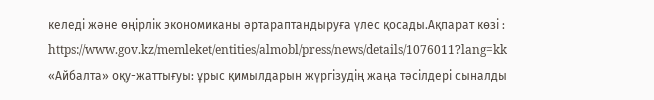келеді және өңірлік экономиканы әртараптандыруға үлес қосады.Ақпарат көзі : https://www.gov.kz/memleket/entities/almobl/press/news/details/1076011?lang=kk
«Айбалта» оқу-жаттығуы: ұрыс қимылдарын жүргізудің жаңа тәсілдері сыналды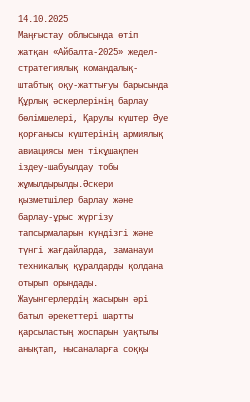14.10.2025
Маңғыстау облысында өтіп жатқан «Айбалта-2025» жедел-стратегиялық командалық-штабтық оқу-жаттығуы барысында Құрлық әскерлерінің барлау бөлімшелері, Қарулы күштер Әуе қорғанысы күштерінің армиялық авиациясы мен тікұшақпен іздеу-шабуылдау тобы жұмылдырылды.Әскери қызметшілер барлау және барлау-ұрыс жүргізу тапсырмаларын күндізгі және түнгі жағдайларда, заманауи техникалық құралдарды қолдана отырып орындады. Жауынгерлердің жасырын әрі батыл әрекеттері шартты қарсыластың жоспарын уақтылы анықтап, нысаналарға соққы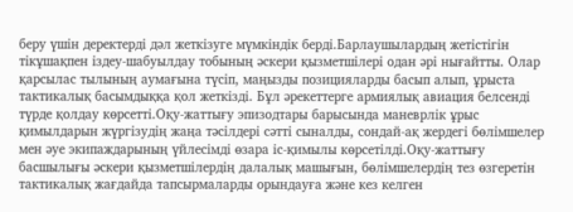беру үшін деректерді дәл жеткізуге мүмкіндік берді.Барлаушылардың жетістігін тікұшақпен іздеу-шабуылдау тобының әскери қызметшілері одан әрі нығайтты. Олар қарсылас тылының аумағына түсіп, маңызды позицияларды басып алып, ұрыста тактикалық басымдыққа қол жеткізді. Бұл әрекеттерге армиялық авиация белсенді түрде қолдау көрсетті.Оқу-жаттығу эпизодтары барысында маневрлік ұрыс қимылдарын жүргізудің жаңа тәсілдері сәтті сыналды, сондай-ақ жердегі бөлімшелер мен әуе экипаждарының үйлесімді өзара іс-қимылы көрсетілді.Оқу-жаттығу басшылығы әскери қызметшілердің далалық машығын, бөлімшелердің тез өзгеретін тактикалық жағдайда тапсырмаларды орындауға және кез келген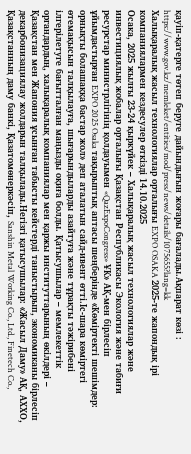қауіп-қатерге төтеп беруге дайындығын жоғары бағалады.Ақпарат көзі : https://www.gov.kz/memleket/entities/mod/press/news/details/1075655?lang=kk
Халықаралық жасыл технологиялар орталығы EXPO OSAKA 2025-те жапондық ірі компаниялармен кездесулер өткізді 14.10.2025
Осака, 2025 жылғы 23-24 қыркүйек – Халықаралық жасыл технологиялар және инвестициялық жобалар орталығы Қазақстан Республикасы Экология және табиғи ресурстар министрлігінің қолдауымен «QazExpoCongress» ҰК» АҚ-мен бірлесіп ұйымдастырған EXPO 2025 Osaka тақырыптық аптасы шеңберінде «Көміртекті шешімдер: орнықты болашаққа бастар жол» деп аталатын сайд-ивент өтті.Іс-шара көміртегі өтемақысын талқылауға, шығарындыларды азайтуға және тұрақты тәжірибені ілгерілетуге бағытталған маңызды оқиға болды. Қатысушылар – мемлекеттік органдардың, халықаралық компаниялар мен қаржы институттарының өкілдері – Қазақстан мен Жапония ұсынған табысты кейстерді таныстырып, экономиканы бірлесіп декарбонизациялау жолдарын талқылады.Негізгі қатысушылар: «Жасыл Даму» АҚ, АХХО, Қазақстанның даму банкі, Қазатомөнеркәсіп, Sanshin Metal Working Co., Ltd., Finetech Co.,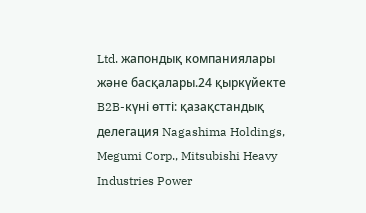Ltd. жапондық компаниялары және басқалары.24 қыркүйекте B2B-күні өтті: қазақстандық делегация Nagashima Holdings, Megumi Corp., Mitsubishi Heavy Industries Power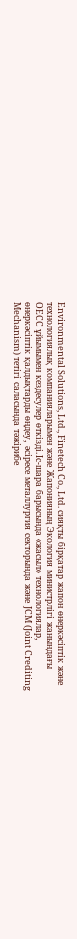Environmental Solutions, Ltd., Finetech Co., Ltd. сияқты бірқатар жапон өнеркәсіптік және технологиялық компанияларымен және Жапонияның Экология министрлігі жанындағы OECC ұйымымен кездесулер өткізді.Іс-шара барысында «жасыл» технологиялар, өнеркәсіптік қалдықтарды өңдеу, әсіресе металлургия секторында және JCM (Joint Crediting Mechanism) тетігі саласында тәжірибе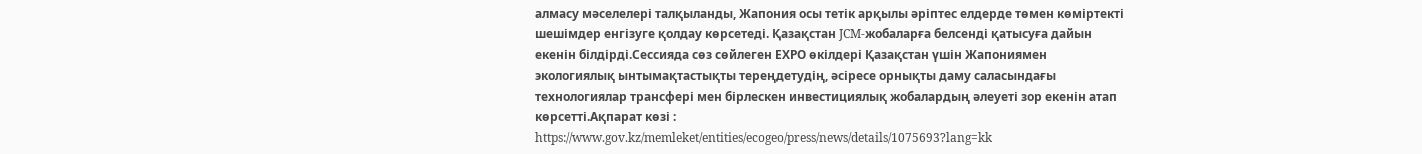алмасу мәселелері талқыланды, Жапония осы тетік арқылы әріптес елдерде төмен көміртекті шешімдер енгізуге қолдау көрсетеді. Қазақстан JCM-жобаларға белсенді қатысуға дайын екенін білдірді.Сессияда сөз сөйлеген ЕХРО өкілдері Қазақстан үшін Жапониямен экологиялық ынтымақтастықты тереңдетудің, әсіресе орнықты даму саласындағы технологиялар трансфері мен бірлескен инвестициялық жобалардың әлеуеті зор екенін атап көрсетті.Ақпарат көзі : https://www.gov.kz/memleket/entities/ecogeo/press/news/details/1075693?lang=kk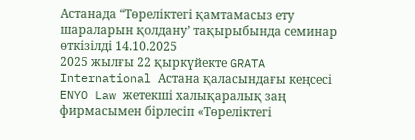Астанада “Төреліктегі қамтамасыз ету шараларын қолдану’ тақырыбында семинар өткізілді 14.10.2025
2025 жылғы 22 қыркүйекте GRATA International Астана қаласындағы кеңсесі ENYO Law жетекші халықаралық заң фирмасымен бірлесіп «Төреліктегі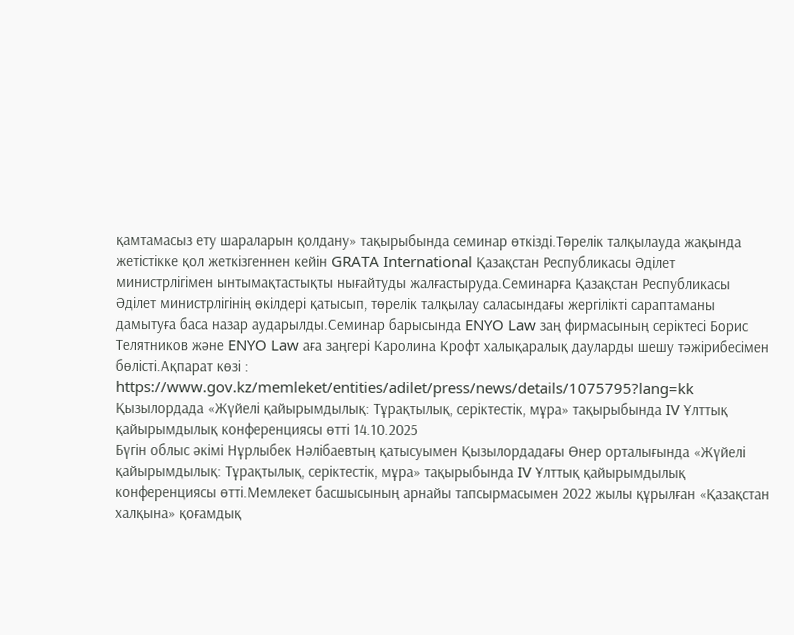қамтамасыз ету шараларын қолдану» тақырыбында семинар өткізді.Төрелік талқылауда жақында жетістікке қол жеткізгеннен кейін GRATA International Қазақстан Республикасы Әділет министрлігімен ынтымақтастықты нығайтуды жалғастыруда.Семинарға Қазақстан Республикасы Әділет министрлігінің өкілдері қатысып, төрелік талқылау саласындағы жергілікті сараптаманы дамытуға баса назар аударылды.Семинар барысында ENYO Law заң фирмасының серіктесі Борис Телятников және ENYO Law аға заңгері Каролина Крофт халықаралық дауларды шешу тәжірибесімен бөлісті.Ақпарат көзі : https://www.gov.kz/memleket/entities/adilet/press/news/details/1075795?lang=kk
Қызылордада «Жүйелі қайырымдылық: Тұрақтылық, серіктестік, мұра» тақырыбында IV Ұлттық қайырымдылық конференциясы өтті 14.10.2025
Бүгін облыс әкімі Нұрлыбек Нәлібаевтың қатысуымен Қызылордадағы Өнер орталығында «Жүйелі қайырымдылық: Тұрақтылық, серіктестік, мұра» тақырыбында IV Ұлттық қайырымдылық конференциясы өтті.Мемлекет басшысының арнайы тапсырмасымен 2022 жылы құрылған «Қазақстан халқына» қоғамдық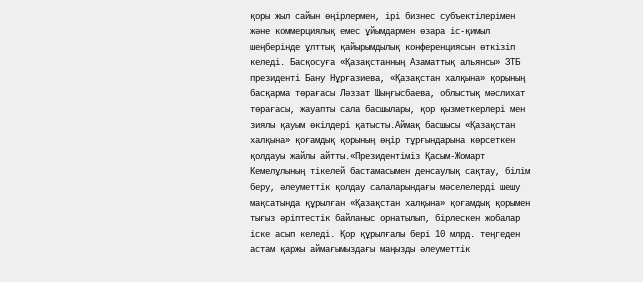қоры жыл сайын өңірлермен, ірі бизнес субъектілерімен және коммерциялық емес ұйымдармен өзара іс-қимыл шеңберінде ұлттық қайырымдылық конференциясын өткізіп келеді. Басқосуға «Қазақстанның Азаматтық альянсы» ЗТБ президенті Бану Нұрғазиева, «Қазақстан халқына» қорының басқарма төрағасы Ләззат Шыңғысбаева, облыстық мәслихат төрағасы, жауапты сала басшылары, қор қызметкерлері мен зиялы қауым өкілдері қатысты.Аймақ басшысы «Қазақстан халқына» қоғамдық қорының өңір тұрғындарына көрсеткен қолдауы жайлы айтты.«Президентіміз Қасым-Жомарт Кемелұлының тікелей бастамасымен денсаулық сақтау, білім беру, әлеуметтік қолдау салаларындағы мәселелерді шешу мақсатында құрылған «Қазақстан халқына» қоғамдық қорымен тығыз әріптестік байланыс орнатылып, бірлескен жобалар іске асып келеді. Қор құрылғалы бері 10 млрд. теңгеден астам қаржы аймағымыздағы маңызды әлеуметтік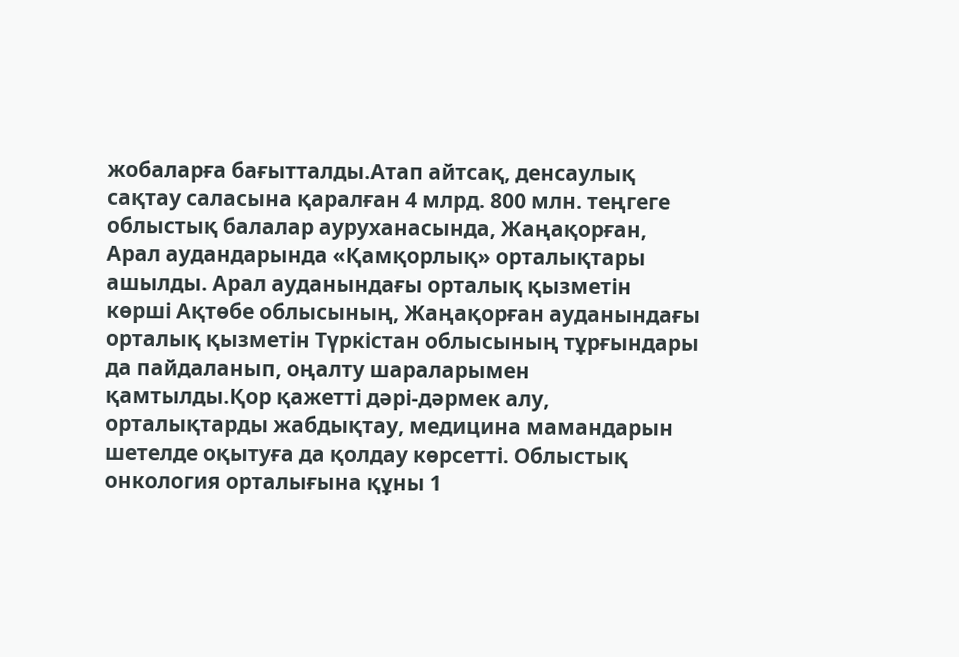жобаларға бағытталды.Атап айтсақ, денсаулық сақтау саласына қаралған 4 млрд. 800 млн. теңгеге облыстық балалар ауруханасында, Жаңақорған, Арал аудандарында «Қамқорлық» орталықтары ашылды. Арал ауданындағы орталық қызметін көрші Ақтөбе облысының, Жаңақорған ауданындағы орталық қызметін Түркістан облысының тұрғындары да пайдаланып, оңалту шараларымен қамтылды.Қор қажетті дәрі-дәрмек алу, орталықтарды жабдықтау, медицина мамандарын шетелде оқытуға да қолдау көрсетті. Облыстық онкология орталығына құны 1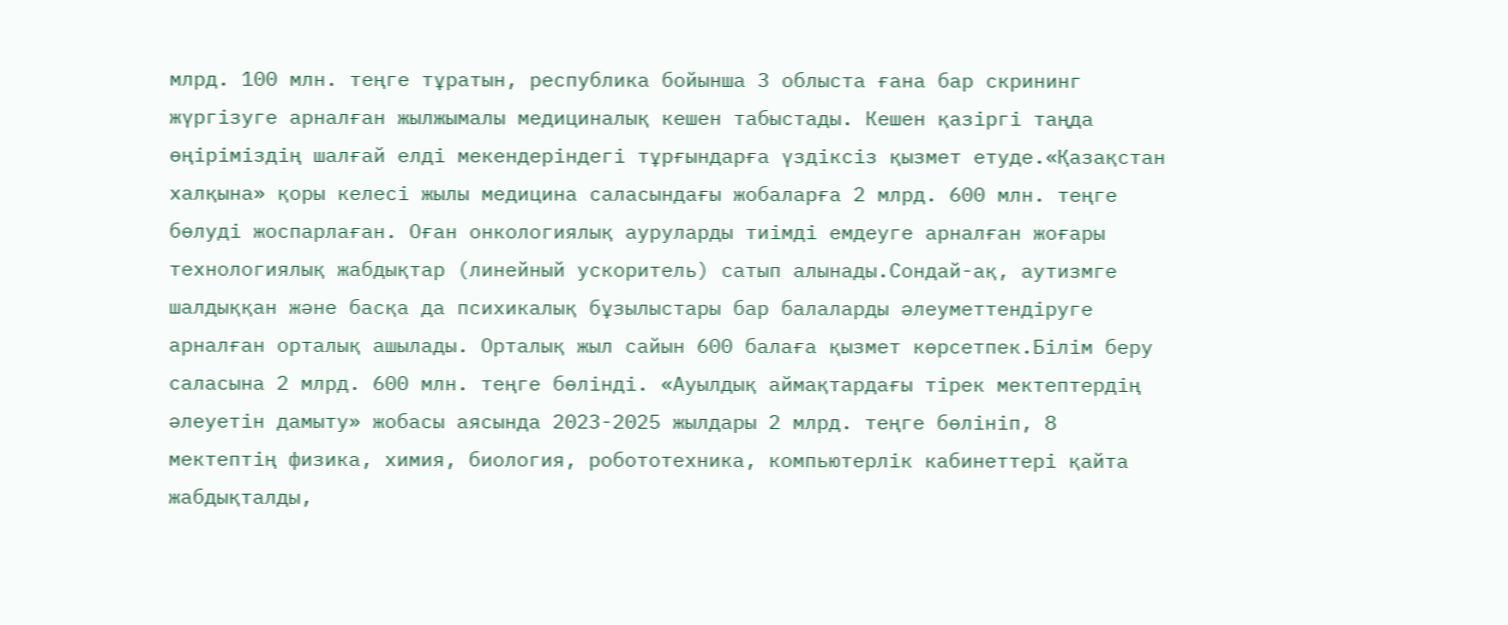млрд. 100 млн. теңге тұратын, республика бойынша 3 облыста ғана бар скрининг жүргізуге арналған жылжымалы медициналық кешен табыстады. Кешен қазіргі таңда өңіріміздің шалғай елді мекендеріндегі тұрғындарға үздіксіз қызмет етуде.«Қазақстан халқына» қоры келесі жылы медицина саласындағы жобаларға 2 млрд. 600 млн. теңге бөлуді жоспарлаған. Оған онкологиялық ауруларды тиімді емдеуге арналған жоғары технологиялық жабдықтар (линейный ускоритель) сатып алынады.Сондай-ақ, аутизмге шалдыққан және басқа да психикалық бұзылыстары бар балаларды әлеуметтендіруге арналған орталық ашылады. Орталық жыл сайын 600 балаға қызмет көрсетпек.Білім беру саласына 2 млрд. 600 млн. теңге бөлінді. «Ауылдық аймақтардағы тірек мектептердің әлеуетін дамыту» жобасы аясында 2023-2025 жылдары 2 млрд. теңге бөлініп, 8 мектептің физика, химия, биология, робототехника, компьютерлік кабинеттері қайта жабдықталды,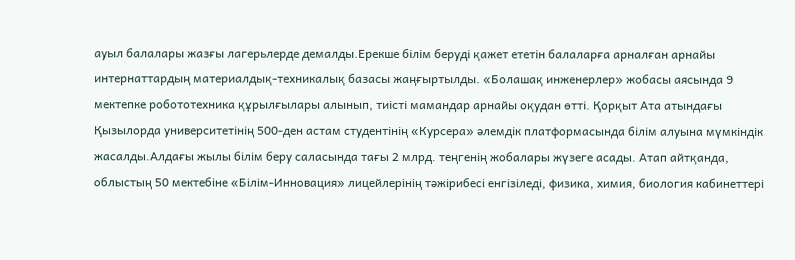ауыл балалары жазғы лагерьлерде демалды.Ерекше білім беруді қажет ететін балаларға арналған арнайы интернаттардың материалдық-техникалық базасы жаңғыртылды. «Болашақ инженерлер» жобасы аясында 9 мектепке робототехника құрылғылары алынып, тиісті мамандар арнайы оқудан өтті. Қорқыт Ата атындағы Қызылорда университетінің 500-ден астам студентінің «Курсера» әлемдік платформасында білім алуына мүмкіндік жасалды.Алдағы жылы білім беру саласында тағы 2 млрд. теңгенің жобалары жүзеге асады. Атап айтқанда, облыстың 50 мектебіне «Білім-Инновация» лицейлерінің тәжірибесі енгізіледі, физика, химия, биология кабинеттері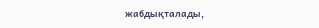жабдықталады,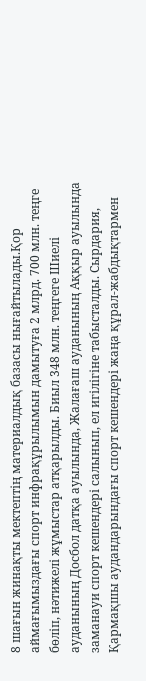8 шағын жинақты мектептің материалдық базасы нығайтылады.Қор аймағымыздағы спорт инфрақұрылымын дамытуға 2 млрд. 700 млн. теңге бөліп, нәтижелі жұмыстар атқарылды. Биыл 348 млн. теңгеге Шиелі ауданының Досбол датқа ауылында, Жалағаш ауданының Аққыр ауылында заманауи спорт кешендері салынып, ел игілігіне табысталды. Сырдария, Қармақшы аудандарындағы спорт кешендері жаңа құрал-жабдықтармен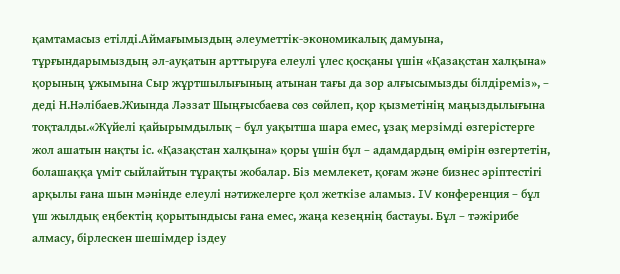қамтамасыз етілді.Аймағымыздың әлеуметтік-экономикалық дамуына, тұрғындарымыздың әл-ауқатын арттыруға елеулі үлес қосқаны үшін «Қазақстан халқына» қорының ұжымына Сыр жұртшылығының атынан тағы да зор алғысымызды білдіреміз», – деді Н.Нәлібаев.Жиында Ләззат Шыңғысбаева сөз сөйлеп, қор қызметінің маңыздылығына тоқталды.«Жүйелі қайырымдылық – бұл уақытша шара емес, ұзақ мерзімді өзгерістерге жол ашатын нақты іс. «Қазақстан халқына» қоры үшін бұл – адамдардың өмірін өзгертетін, болашаққа үміт сыйлайтын тұрақты жобалар. Біз мемлекет, қоғам және бизнес әріптестігі арқылы ғана шын мәнінде елеулі нәтижелерге қол жеткізе аламыз. IV конференция – бұл үш жылдық еңбектің қорытындысы ғана емес, жаңа кезеңнің бастауы. Бұл – тәжірибе алмасу, бірлескен шешімдер іздеу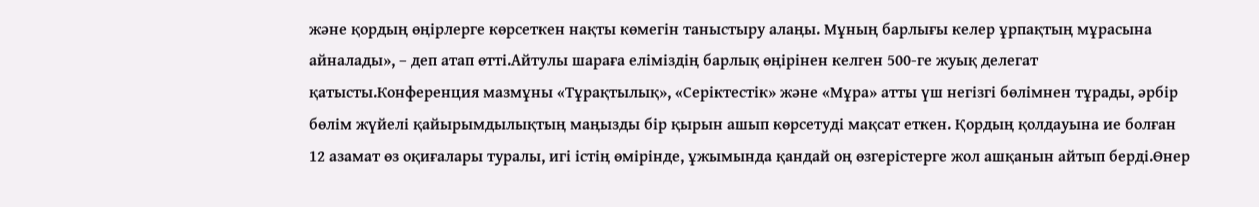және қордың өңірлерге көрсеткен нақты көмегін таныстыру алаңы. Мұның барлығы келер ұрпақтың мұрасына айналады», – деп атап өтті.Айтулы шараға еліміздің барлық өңірінен келген 500-ге жуық делегат қатысты.Конференция мазмұны «Тұрақтылық», «Серіктестік» және «Мұра» атты үш негізгі бөлімнен тұрады, әрбір бөлім жүйелі қайырымдылықтың маңызды бір қырын ашып көрсетуді мақсат еткен. Қордың қолдауына ие болған 12 азамат өз оқиғалары туралы, игі істің өмірінде, ұжымында қандай оң өзгерістерге жол ашқанын айтып берді.Өнер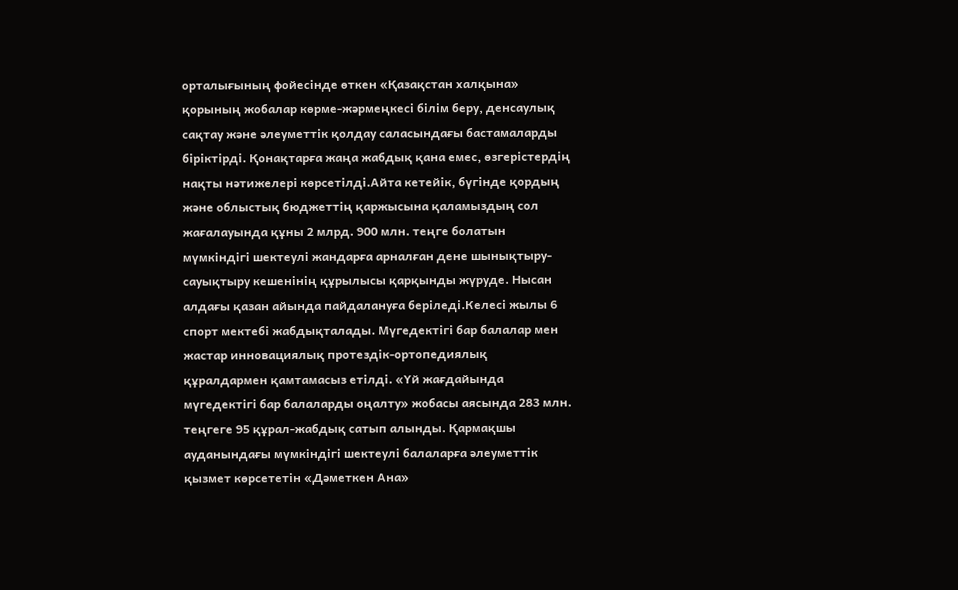орталығының фойесінде өткен «Қазақстан халқына» қорының жобалар көрме-жәрмеңкесі білім беру, денсаулық сақтау және әлеуметтік қолдау саласындағы бастамаларды біріктірді. Қонақтарға жаңа жабдық қана емес, өзгерістердің нақты нәтижелері көрсетілді.Айта кетейік, бүгінде қордың және облыстық бюджеттің қаржысына қаламыздың сол жағалауында құны 2 млрд. 900 млн. теңге болатын мүмкіндігі шектеулі жандарға арналған дене шынықтыру-сауықтыру кешенінің құрылысы қарқынды жүруде. Нысан алдағы қазан айында пайдалануға беріледі.Келесі жылы 6 спорт мектебі жабдықталады. Мүгедектігі бар балалар мен жастар инновациялық протездік-ортопедиялық құралдармен қамтамасыз етілді. «Үй жағдайында мүгедектігі бар балаларды оңалту» жобасы аясында 283 млн. теңгеге 95 құрал-жабдық сатып алынды. Қармақшы ауданындағы мүмкіндігі шектеулі балаларға әлеуметтік қызмет көрсететін «Дәметкен Ана»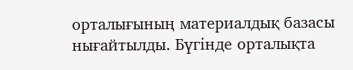орталығының материалдық базасы нығайтылды. Бүгінде орталықта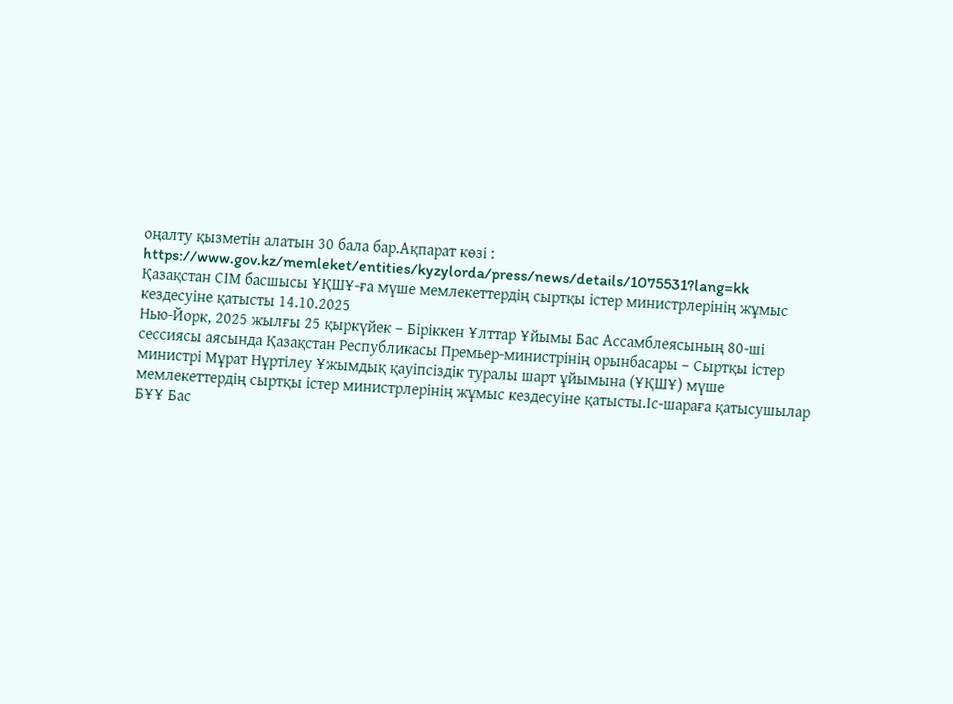оңалту қызметін алатын 30 бала бар.Ақпарат көзі : https://www.gov.kz/memleket/entities/kyzylorda/press/news/details/1075531?lang=kk
Қазақстан СІМ басшысы ҰҚШҰ-ға мүше мемлекеттердің сыртқы істер министрлерінің жұмыс кездесуіне қатысты 14.10.2025
Нью-Йорк, 2025 жылғы 25 қыркүйек – Біріккен Ұлттар Ұйымы Бас Ассамблеясының 80-ші сессиясы аясында Қазақстан Республикасы Премьер-министрінің орынбасары – Сыртқы істер министрі Мұрат Нұртілеу Ұжымдық қауіпсіздік туралы шарт ұйымына (ҰҚШҰ) мүше мемлекеттердің сыртқы істер министрлерінің жұмыс кездесуіне қатысты.Іс-шараға қатысушылар БҰҰ Бас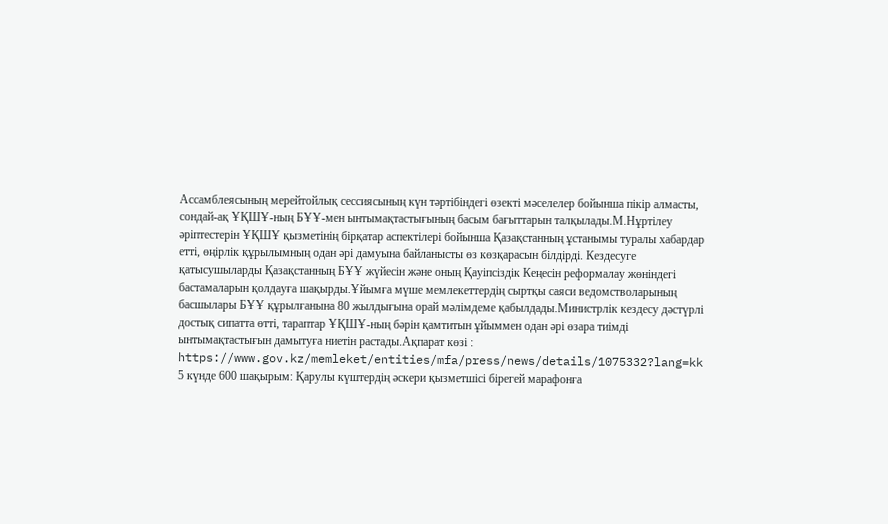Ассамблеясының мерейтойлық сессиясының күн тәртібіндегі өзекті мәселелер бойынша пікір алмасты, сондай-ақ ҰҚШҰ-ның БҰҰ-мен ынтымақтастығының басым бағыттарын талқылады.М.Нұртілеу әріптестерін ҰҚШҰ қызметінің бірқатар аспектілері бойынша Қазақстанның ұстанымы туралы хабардар етті, өңірлік құрылымның одан әрі дамуына байланысты өз көзқарасын білдірді. Кездесуге қатысушыларды Қазақстанның БҰҰ жүйесін және оның Қауіпсіздік Кеңесін реформалау жөніндегі бастамаларын қолдауға шақырды.Ұйымға мүше мемлекеттердің сыртқы саяси ведомстволарының басшылары БҰҰ құрылғанына 80 жылдығына орай мәлімдеме қабылдады.Министрлік кездесу дәстүрлі достық сипатта өтті, тараптар ҰҚШҰ-ның бәрін қамтитын ұйыммен одан әрі өзара тиімді ынтымақтастығын дамытуға ниетін растады.Ақпарат көзі : https://www.gov.kz/memleket/entities/mfa/press/news/details/1075332?lang=kk
5 күнде 600 шақырым: Қарулы күштердің әскери қызметшісі бірегей марафонға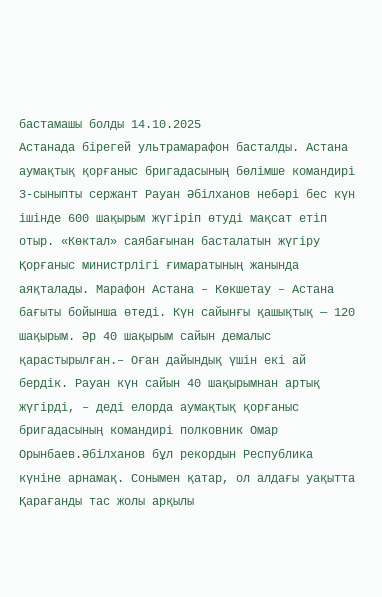бастамашы болды 14.10.2025
Астанада бірегей ультрамарафон басталды. Астана аумақтық қорғаныс бригадасының бөлімше командирі 3-сыныпты сержант Рауан Әбілханов небәрі бес күн ішінде 600 шақырым жүгіріп өтуді мақсат етіп отыр. «Көктал» саябағынан басталатын жүгіру Қорғаныс министрлігі ғимаратының жанында аяқталады. Марафон Астана – Көкшетау – Астана бағыты бойынша өтеді. Күн сайынғы қашықтық — 120 шақырым. Әр 40 шақырым сайын демалыс қарастырылған.– Оған дайындық үшін екі ай бердік. Рауан күн сайын 40 шақырымнан артық жүгірді, – деді елорда аумақтық қорғаныс бригадасының командирі полковник Омар Орынбаев.Әбілханов бұл рекордын Республика күніне арнамақ. Сонымен қатар, ол алдағы уақытта Қарағанды тас жолы арқылы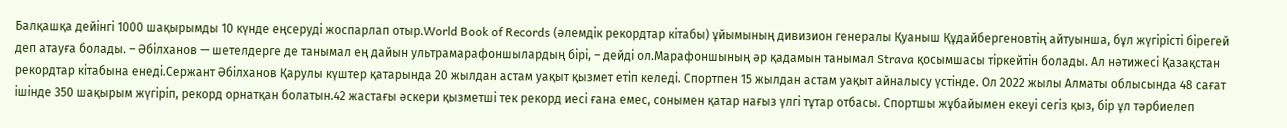Балқашқа дейінгі 1000 шақырымды 10 күнде еңсеруді жоспарлап отыр.World Book of Records (әлемдік рекордтар кітабы) ұйымының дивизион генералы Қуаныш Құдайбергеновтің айтуынша, бұл жүгірісті бірегей деп атауға болады. – Әбілханов — шетелдерге де танымал ең дайын ультрамарафоншылардың бірі, – дейді ол.Марафоншының әр қадамын танымал Strava қосымшасы тіркейтін болады. Ал нәтижесі Қазақстан рекордтар кітабына енеді.Сержант Әбілханов Қарулы күштер қатарында 20 жылдан астам уақыт қызмет етіп келеді. Спортпен 15 жылдан астам уақыт айналысу үстінде. Ол 2022 жылы Алматы облысында 48 сағат ішінде 350 шақырым жүгіріп, рекорд орнатқан болатын.42 жастағы әскери қызметші тек рекорд иесі ғана емес, сонымен қатар нағыз үлгі тұтар отбасы. Спортшы жұбайымен екеуі сегіз қыз, бір ұл тәрбиелеп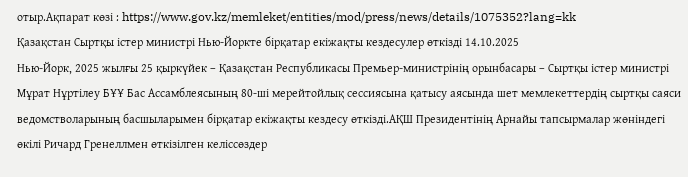отыр.Ақпарат көзі : https://www.gov.kz/memleket/entities/mod/press/news/details/1075352?lang=kk
Қазақстан Сыртқы істер министрі Нью-Йоркте бірқатар екіжақты кездесулер өткізді 14.10.2025
Нью-Йорк, 2025 жылғы 25 қыркүйек – Қазақстан Республикасы Премьер-министрінің орынбасары – Сыртқы істер министрі Мұрат Нұртілеу БҰҰ Бас Ассамблеясының 80-ші мерейтойлық сессиясына қатысу аясында шет мемлекеттердің сыртқы саяси ведомстволарының басшыларымен бірқатар екіжақты кездесу өткізді.АҚШ Президентінің Арнайы тапсырмалар жөніндегі өкілі Ричард Гренеллмен өткізілген келіссөздер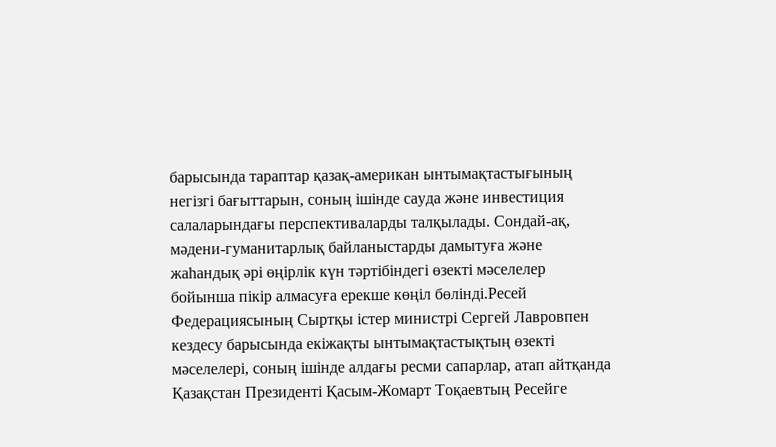барысында тараптар қазақ-американ ынтымақтастығының негізгі бағыттарын, соның ішінде сауда және инвестиция салаларындағы перспективаларды талқылады. Сондай-ақ, мәдени-гуманитарлық байланыстарды дамытуға және жаһандық әрі өңірлік күн тәртібіндегі өзекті мәселелер бойынша пікір алмасуға ерекше көңіл бөлінді.Ресей Федерациясының Сыртқы істер министрі Сергей Лавровпен кездесу барысында екіжақты ынтымақтастықтың өзекті мәселелері, соның ішінде алдағы ресми сапарлар, атап айтқанда Қазақстан Президенті Қасым-Жомарт Тоқаевтың Ресейге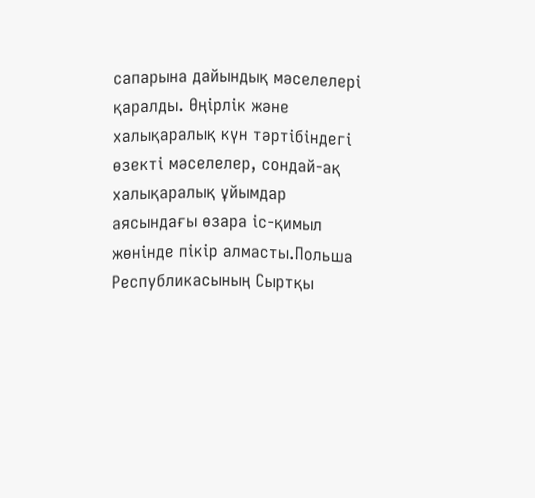сапарына дайындық мәселелері қаралды. Өңірлік және халықаралық күн тәртібіндегі өзекті мәселелер, сондай-ақ халықаралық ұйымдар аясындағы өзара іс-қимыл жөнінде пікір алмасты.Польша Республикасының Сыртқы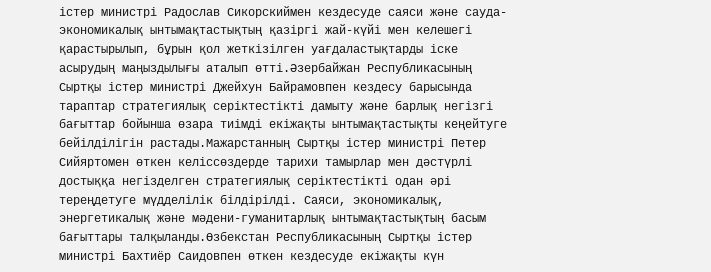істер министрі Радослав Сикорскиймен кездесуде саяси және сауда-экономикалық ынтымақтастықтың қазіргі жай-күйі мен келешегі қарастырылып, бұрын қол жеткізілген уағдаластықтарды іске асырудың маңыздылығы аталып өтті.Әзербайжан Республикасының Сыртқы істер министрі Джейхун Байрамовпен кездесу барысында тараптар стратегиялық серіктестікті дамыту және барлық негізгі бағыттар бойынша өзара тиімді екіжақты ынтымақтастықты кеңейтуге бейілділігін растады.Мажарстанның Сыртқы істер министрі Петер Сийяртомен өткен келіссөздерде тарихи тамырлар мен дәстүрлі достыққа негізделген стратегиялық серіктестікті одан әрі тереңдетуге мүдделілік білдірілді. Саяси, экономикалық, энергетикалық және мәдени-гуманитарлық ынтымақтастықтың басым бағыттары талқыланды.Өзбекстан Республикасының Сыртқы істер министрі Бахтиёр Саидовпен өткен кездесуде екіжақты күн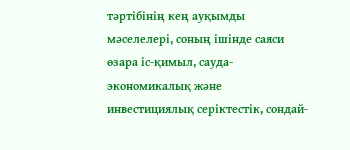тәртібінің кең ауқымды мәселелері, соның ішінде саяси өзара іс-қимыл, сауда-экономикалық және инвестициялық серіктестік, сондай-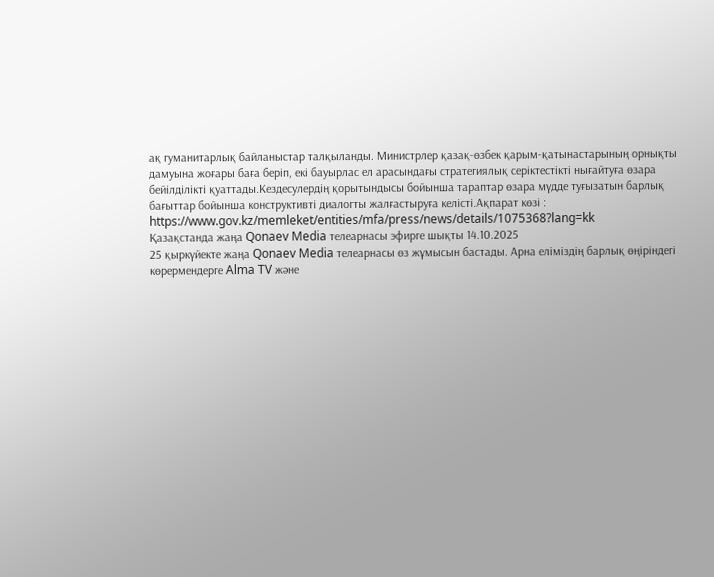ақ гуманитарлық байланыстар талқыланды. Министрлер қазақ-өзбек қарым-қатынастарының орнықты дамуына жоғары баға беріп, екі бауырлас ел арасындағы стратегиялық серіктестікті нығайтуға өзара бейілділікті қуаттады.Кездесулердің қорытындысы бойынша тараптар өзара мүдде туғызатын барлық бағыттар бойынша конструктивті диалогты жалғастыруға келісті.Ақпарат көзі : https://www.gov.kz/memleket/entities/mfa/press/news/details/1075368?lang=kk
Қазақстанда жаңа Qonaev Media телеарнасы эфирге шықты 14.10.2025
25 қыркүйекте жаңа Qonaev Media телеарнасы өз жұмысын бастады. Арна еліміздің барлық өңіріндегі көрермендерге Alma TV және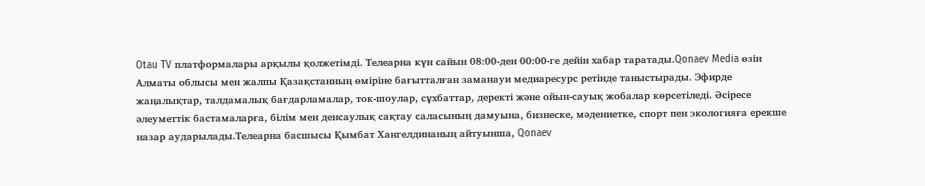Otau TV платформалары арқылы қолжетімді. Телеарна күн сайын 08:00-ден 00:00-ге дейін хабар таратады.Qonaev Media өзін Алматы облысы мен жалпы Қазақстанның өміріне бағытталған заманауи медиаресурс ретінде таныстырады. Эфирде жаңалықтар, талдамалық бағдарламалар, ток-шоулар, сұхбаттар, деректі және ойын-сауық жобалар көрсетіледі. Әсіресе әлеуметтік бастамаларға, білім мен денсаулық сақтау саласының дамуына, бизнеске, мәдениетке, спорт пен экологияға ерекше назар аударылады.Телеарна басшысы Қымбат Хангелдинаның айтуынша, Qonaev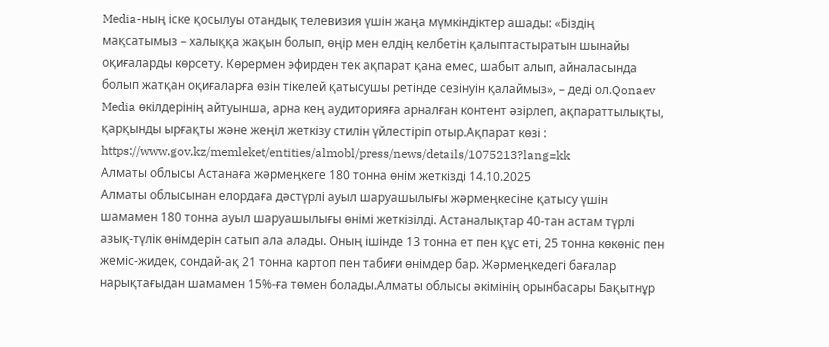Media-ның іске қосылуы отандық телевизия үшін жаңа мүмкіндіктер ашады: «Біздің мақсатымыз – халыққа жақын болып, өңір мен елдің келбетін қалыптастыратын шынайы оқиғаларды көрсету. Көрермен эфирден тек ақпарат қана емес, шабыт алып, айналасында болып жатқан оқиғаларға өзін тікелей қатысушы ретінде сезінуін қалаймыз», – деді ол.Qonaev Media өкілдерінің айтуынша, арна кең аудиторияға арналған контент әзірлеп, ақпараттылықты, қарқынды ырғақты және жеңіл жеткізу стилін үйлестіріп отыр.Ақпарат көзі : https://www.gov.kz/memleket/entities/almobl/press/news/details/1075213?lang=kk
Алматы облысы Астанаға жәрмеңкеге 180 тонна өнім жеткізді 14.10.2025
Алматы облысынан елордаға дәстүрлі ауыл шаруашылығы жәрмеңкесіне қатысу үшін шамамен 180 тонна ауыл шаруашылығы өнімі жеткізілді. Астаналықтар 40-тан астам түрлі азық-түлік өнімдерін сатып ала алады. Оның ішінде 13 тонна ет пен құс еті, 25 тонна көкөніс пен жеміс-жидек, сондай-ақ 21 тонна картоп пен табиғи өнімдер бар. Жәрмеңкедегі бағалар нарықтағыдан шамамен 15%-ға төмен болады.Алматы облысы әкімінің орынбасары Бақытнұр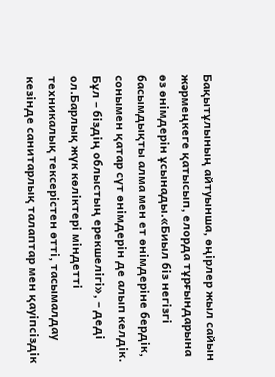Бақытұлының айтуынша, өңірлер жыл сайын жәрмеңкеге қатысып, елорда тұрғындарына өз өнімдерін ұсынады.«Биыл біз негізгі басымдықты алма мен ет өнімдеріне бердік, сонымен қатар сүт өнімдерін де алып келдік. Бұл – біздің облыстың ерекшелігі», – деді ол.Барлық жүк көліктері міндетті техникалық тексерістен өтті, тасымалдау кезінде санитарлық талаптар мен қауіпсіздік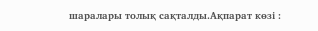шаралары толық сақталды.Ақпарат көзі :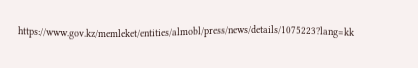https://www.gov.kz/memleket/entities/almobl/press/news/details/1075223?lang=kk